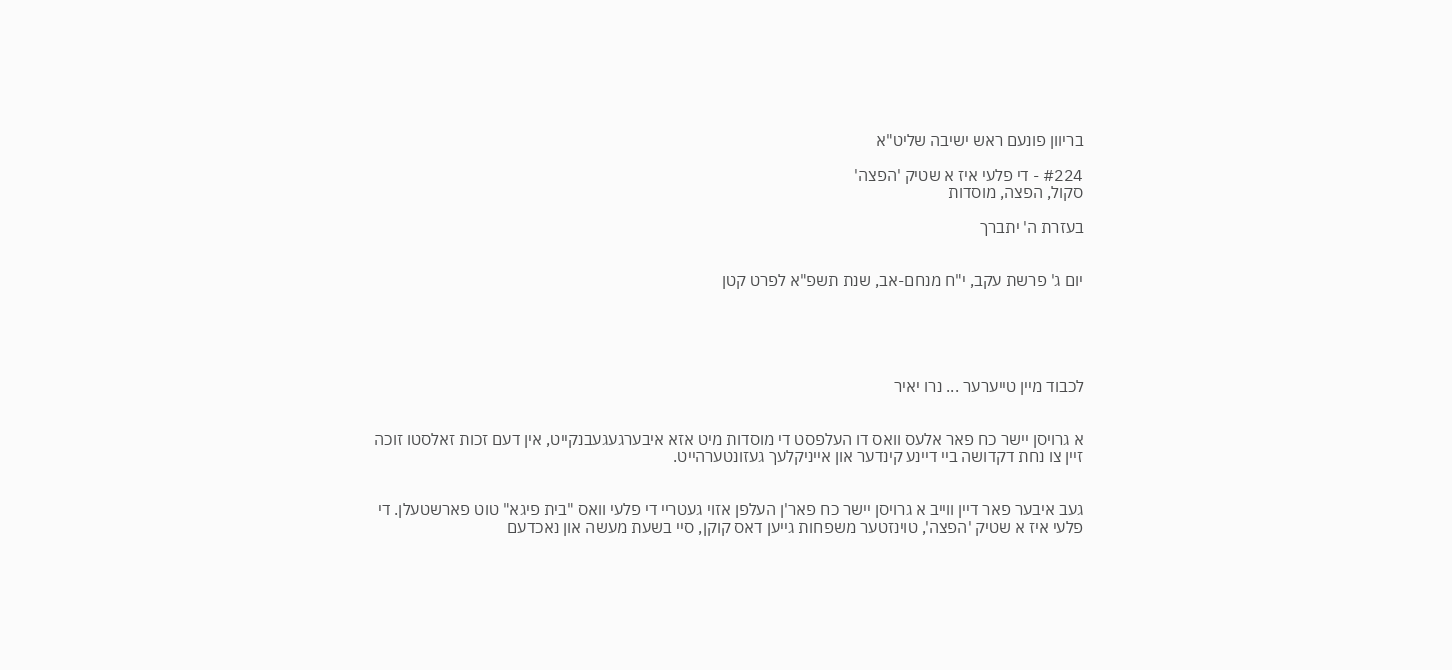בריוון פונעם ראש ישיבה שליט"א

#224 - די פלעי איז א שטיק 'הפצה'
סקול, הפצה, מוסדות

בעזרת ה' יתברך


יום ג' פרשת עקב, י"ח מנחם-אב, שנת תשפ"א לפרט קטן





לכבוד מיין טייערער ... נרו יאיר


א גרויסן יישר כח פאר אלעס וואס דו העלפסט די מוסדות מיט אזא איבערגעגעבנקייט, אין דעם זכות זאלסטו זוכה זיין צו נחת דקדושה ביי דיינע קינדער און אייניקלעך געזונטערהייט.


געב איבער פאר דיין ווייב א גרויסן יישר כח פאר'ן העלפן אזוי געטריי די פלעי וואס "בית פיגא" טוט פארשטעלן. די פלעי איז א שטיק 'הפצה', טוינזטער משפחות גייען דאס קוקן, סיי בשעת מעשה און נאכדעם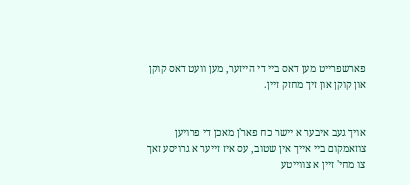פארשפרייט מען דאס ביי די הייזער, מען וועט דאס קוקן און קוקן און זיך מחזק זיין.


אויך געב איבער א יישר כח פאר'ן מאכן די פרויען צוזאמקום ביי אייך אין שטוב, עס איז זייער א גרויסע זאך צו מחי' זיין א צווייטע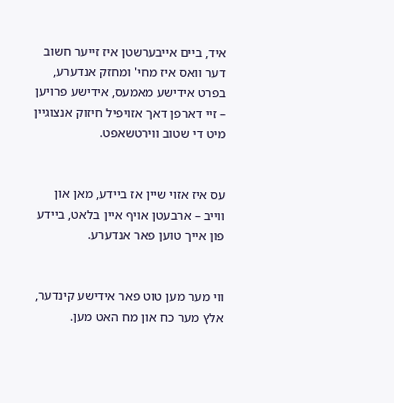איד, ביים אייבערשטן איז זייער חשוב דער וואס איז מחי' ומחזק אנדערע, בפרט אידישע מאמעס, אידישע פרויען – זיי דארפן דאך אזויפיל חיזוק אנצוגיין מיט די שטוב ווירטשאפט.


עס איז אזוי שיין אז ביידע, מאן און ווייב – ארבעטן אויף איין בלאט, ביידע פון אייך טוען פאר אנדערע.


ווי מער מען טוט פאר אידישע קינדער, אלץ מער כח און מח האט מען.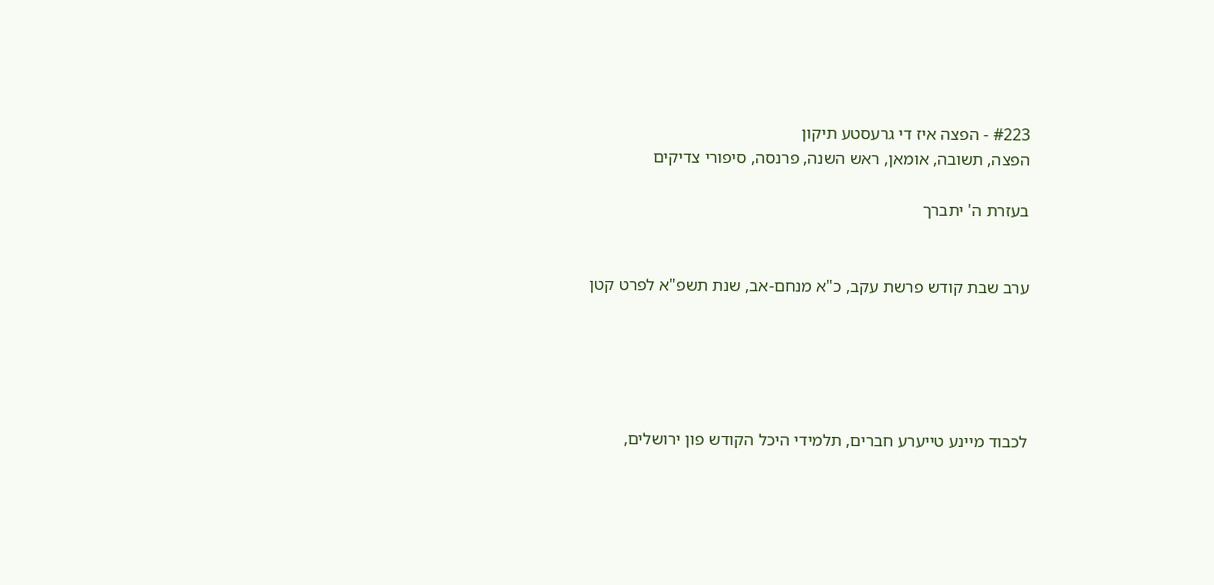#223 - הפצה איז די גרעסטע תיקון
הפצה, תשובה, אומאן, ראש השנה, פרנסה, סיפורי צדיקים

בעזרת ה' יתברך


ערב שבת קודש פרשת עקב, כ"א מנחם-אב, שנת תשפ"א לפרט קטן





לכבוד מיינע טייערע חברים, תלמידי היכל הקודש פון ירושלים,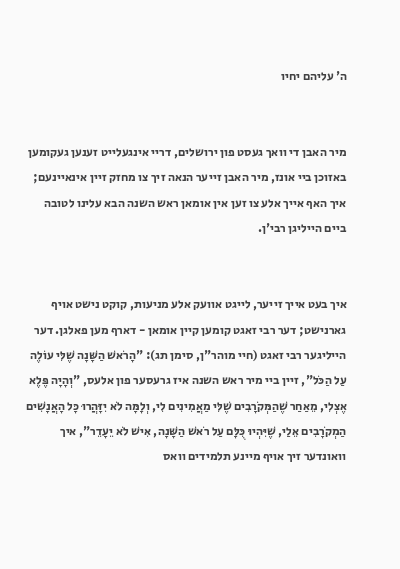ה' עליהם יחיו


מיר האבן די וואך געסט פון ירושלים, דריי אינגעלייט זענען געקומען באזוכן ביי אונז, מיר האבן זייער הנאה זיך צו מחזק זיין אינאיינעם; איך האף אייך אלע צו זען אין אומאן ראש השנה הבא עלינו לטובה ביים הייליגן רבי'ן.


איך בעט אייך זייער, לייגט אוועק אלע מניעות, קוקט נישט אויף גארנישט; דער רבי זאגט קומען קיין אומאן - דארף מען פאלגן. דער הייליגער רבי זאגט (חיי מוהר"ן, סימן תג): "הָרֹאשׁ הַשָּׁנָה שֶׁלִּי עוֹלֶה עַל הַכֹּל", זיין ביי מיר ראש השנה איז גרעסער פון אלעס, "וְהָיָה פֶּלֶא אֶצְלִי, מֵאַחַר שֶׁהַמְּקֹרָבִים שֶׁלִּי מַאֲמִינִים לִי, וְלָמָּה לֹא יִזָּהֲרוּ כָּל הָאֲנָשִׁים הַמְקֹרָבִים אֵלַי, שֶׁיִּהְיוּ כֻּלָּם עַל רֹאשׁ הַשָּׁנָה, אִישׁ לֹא יֵעָדֵר", איך וואונדער זיך אויף מיינע תלמידים וואס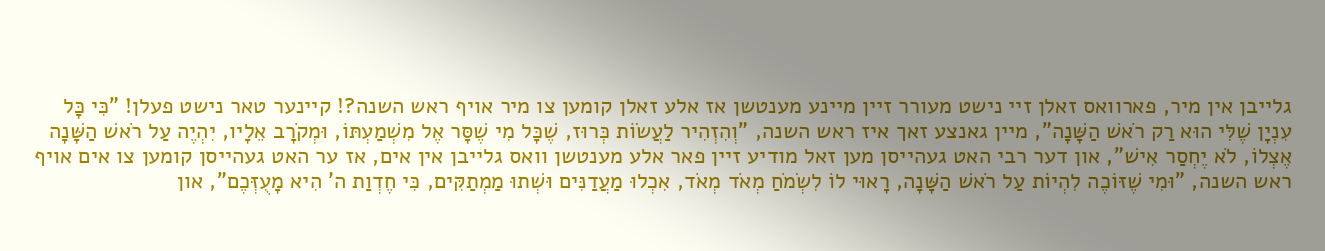גלייבן אין מיר, פארוואס זאלן זיי נישט מעורר זיין מיינע מענטשן אז אלע זאלן קומען צו מיר אויף ראש השנה?! קיינער טאר נישט פעלן! "כִּי כָּל עִנְיָן שֶׁלִּי הוּא רַק רֹאשׁ הַשָּׁנָה", מיין גאנצע זאך איז ראש השנה, "וְהִזְהִיר לַעֲשׂוֹת כְּרוּז, שֶׁכָּל מִי שֶׁסָּר אֶל מִשְׁמַעְתּוֹ, וּמְקֹרָב אֵלָיו, יִהְיֶה עַל רֹאשׁ הַשָּׁנָה אֶצְלוֹ, לֹא יֶחְסַר אִישׁ", און דער רבי האט געהייסן מען זאל מודיע זיין פאר אלע מענטשן וואס גלייבן אין אים, אז ער האט געהייסן קומען צו אים אויף ראש השנה, "וּמִי שֶׁזּוֹכֶה לִהְיוֹת עַל רֹאשׁ הַשָּׁנָה, רָאוּי לוֹ לִשְׂמֹחַ מְאֹד מְאֹד, אִכְלוּ מַעֲדַנִּים וּשְׁתוּ מַמְתַקִּים, כִּי חֶדְוַת ה' הִיא מָעֻזְּכֶם", און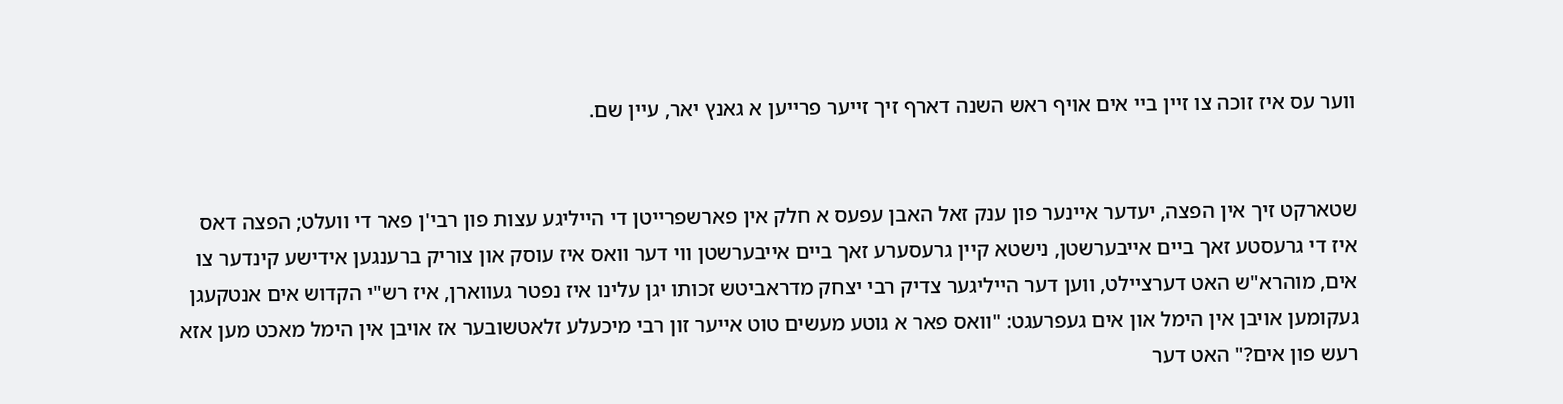ווער עס איז זוכה צו זיין ביי אים אויף ראש השנה דארף זיך זייער פרייען א גאנץ יאר, עיין שם.


שטארקט זיך אין הפצה, יעדער איינער פון ענק זאל האבן עפעס א חלק אין פארשפרייטן די הייליגע עצות פון רבי'ן פאר די וועלט; הפצה דאס איז די גרעסטע זאך ביים אייבערשטן, נישטא קיין גרעסערע זאך ביים אייבערשטן ווי דער וואס איז עוסק און צוריק ברענגען אידישע קינדער צו אים, מוהרא"ש האט דערציילט, ווען דער הייליגער צדיק רבי יצחק מדראביטש זכותו יגן עלינו איז נפטר געווארן, איז רש"י הקדוש אים אנטקעגן געקומען אויבן אין הימל און אים געפרעגט: "וואס פאר א גוטע מעשים טוט אייער זון רבי מיכעלע זלאטשובער אז אויבן אין הימל מאכט מען אזא רעש פון אים?" האט דער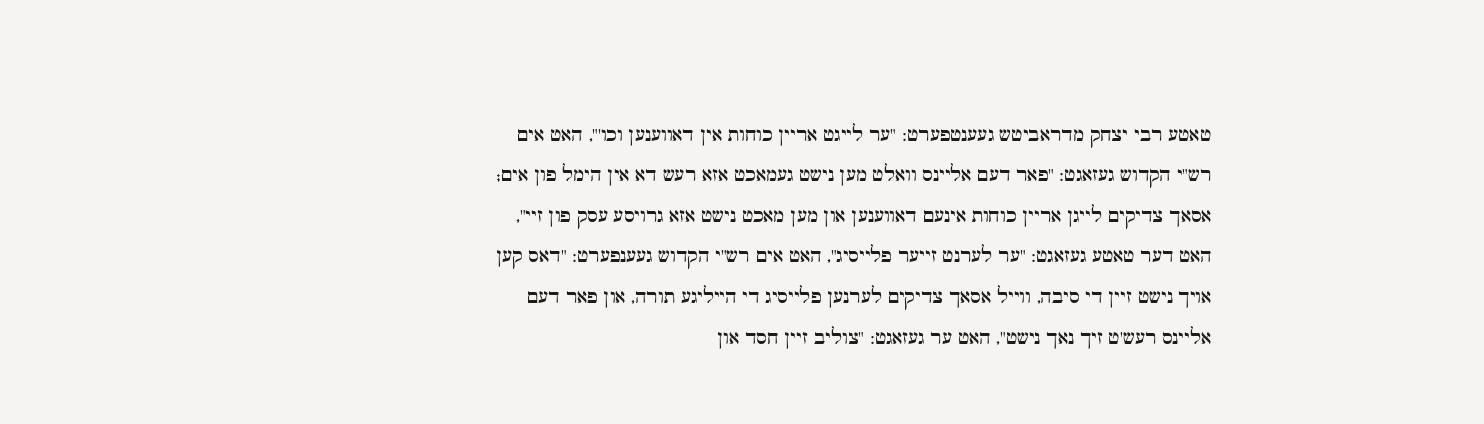טאטע רבי יצחק מדראביטש געענטפערט: "ער לייגט אריין כוחות אין דאווענען וכו'", האט אים רש"י הקדוש געזאגט: "פאר דעם אליינס וואלט מען נישט געמאכט אזא רעש דא אין הימל פון אים; אסאך צדיקים לייגן אריין כוחות אינעם דאווענען און מען מאכט נישט אזא גרויסע עסק פון זיי", האט דער טאטע געזאגט: "ער לערנט זייער פלייסיג", האט אים רש"י הקדוש געענפערט: "דאס קען אויך נישט זיין די סיבה, ווייל אסאך צדיקים לערנען פלייסיג די הייליגע תורה, און פאר דעם אליינס רעש'ט זיך נאך נישט", האט ער געזאגט: "צוליב זיין חסד און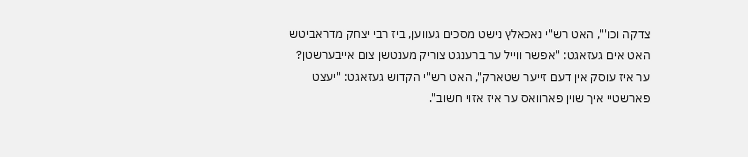צדקה וכו'", האט רש"י נאכאלץ נישט מסכים געווען, ביז רבי יצחק מדראביטש האט אים געזאגט: "אפשר ווייל ער ברענגט צוריק מענטשן צום אייבערשטן? ער איז עוסק אין דעם זייער שטארק", האט רש"י הקדוש געזאגט: "יעצט פארשטיי איך שוין פארוואס ער איז אזוי חשוב".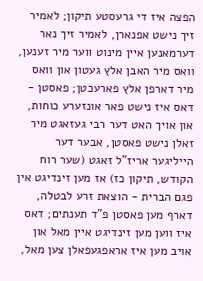הפצה איז די גרעסטע תיקון; לאמיר זיך נישט אפנארן, לאמיר זיך נאר דערמאנען איין מינוט ווער מיר זענען, וואס מיר האבן אלץ געטון און וואס מיר דארפן אלץ פארעכטן; פאסטן - דאס איז נישט פאר אונזערע כוחות, און אויך האט דער רבי געזאגט מיר זאלן נישט פאסטן, אבער דער הייליגער אריז"ל זאגט (שער רוח הקודש, תיקון כז) אז מען זינדיגט אין פגם הברית - הוצאת זרע לבטלה, דארף מען פאסטן פ"ד תענתים; דאס איז ווען מען זינדיגט איין מאל און אויב מען איז אראפגעפאלן צען מאל,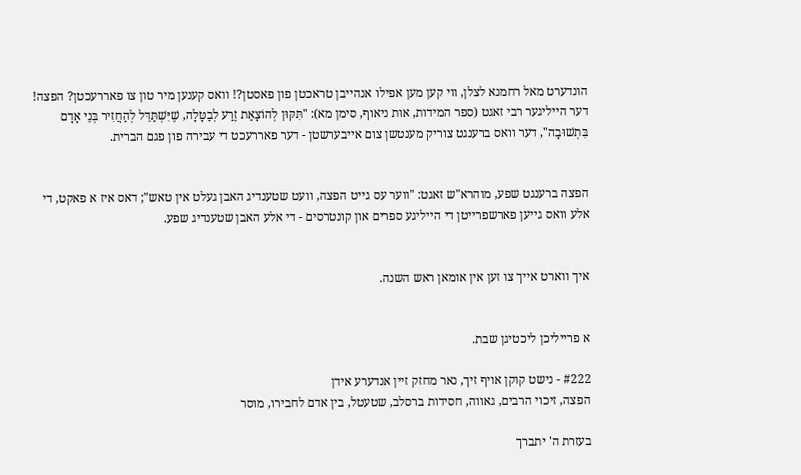הונדערט מאל רחמנא לצלן, ווי קען מען אפילו אנהייבן טראכטן פון פאסטן?! וואס קענען מיר טון צו פאררעכטן? הפצה! דער הייליגער רבי זאגט (ספר המידות, אות ניאוף, סימן מא): "תִּקּוּן לְהוֹצָאַת זֶרַע לְבַטָּלָה, שֶׁיִּשְׁתַּדֵּל לְהַחֲזִיר בְּנֵי אָדָם בִּתְשׁוּבָה", דער וואס ברענגט צוריק מענטשן צום אייבערשטן - דער פאררעכט די עבירה פון פגם הברית.


הפצה ברענגט שפע, מוהרא"ש זאגט: "ווער עס גייט הפצה, וועט שטענדיג האבן געלט אין טאש"; דאס איז א פאקט, די אלע וואס גייען פארשפרייטן די הייליגע ספרים און קונטרסים - די אלע האבן שטענדיג שפע.


איך ווארט אייך צו זען אין אומאן ראש השנה.


א פרייליכן ליכטיגן שבת.

#222 - נישט קוקן אויף זיך, נאר מחזק זיין אנדערע אידן
הפצה, זיכוי הרבים, גאווה, חסידות ברסלב, שטעטל, בין אדם לחבירו, מוסר

בעזרת ה' יתברך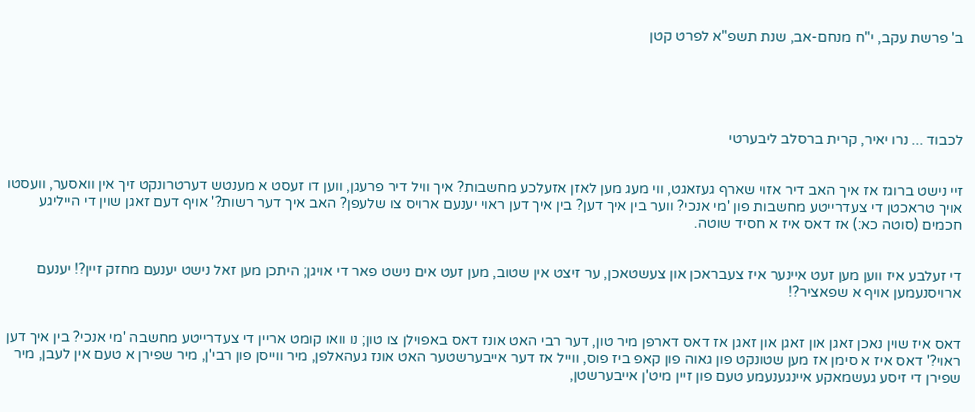ב' פרשת עקב, י"ח מנחם-אב, שנת תשפ"א לפרט קטן





לכבוד ... נרו יאיר, קרית ברסלב ליבערטי


זיי נישט ברוגז אז איך האב דיר אזוי שארף געזאגט, ווי מעג מען לאזן אזעלכע מחשבות? איך וויל דיר פרעגן, ווען דו זעסט א מענטש דערטרונקט זיך אין וואסער, וועסטו אויך טראכטן די צעדרייטע מחשבות פון 'מי אנכי? ווער בין איך דען? בין איך דען ראוי יענעם ארויס צו שלעפן? האב איך דער רשות?' אויף דעם זאגן שוין די הייליגע חכמים (סוטה כא:) אז דאס איז א חסיד שוטה.


די זעלבע איז ווען מען זעט איינער איז צעבראכן און צעשטאכן, ער זיצט אין שטוב, מען זעט אים נישט פאר די אויגן; היתכן מען זאל נישט יענעם מחזק זיין?! יענעם ארויסנעמען אויף א שפאציר?!


דאס איז שוין נאכן זאגן און זאגן און זאגן אז דאס דארפן מיר טון, דער רבי האט אונז דאס באפוילן צו טון; נו וואו קומט אריין די צעדרייטע מחשבה 'מי אנכי? בין איך דען ראוי?' דאס איז א סימן אז מען שטונקט פון גאוה פון קאפ ביז פוס, ווייל אז דער אייבערשטער האט אונז געהאלפן, מיר ווייסן פון רבי'ן, מיר שפירן א טעם אין לעבן, מיר שפירן די זיסע געשמאקע איינגענעמע טעם פון זיין מיט'ן אייבערשטן,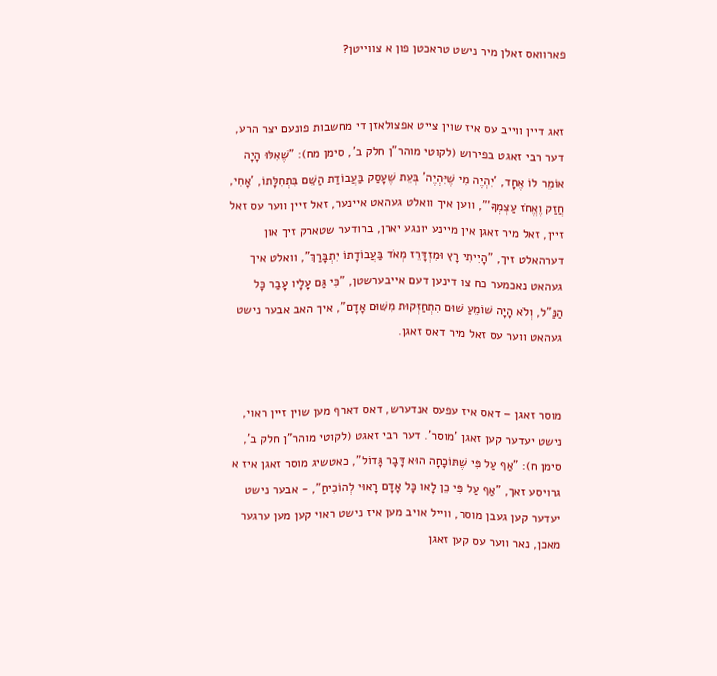פארוואס זאלן מיר נישט טראכטן פון א צווייטן?


זאג דיין ווייב עס איז שוין צייט אפצולאזן די מחשבות פונעם יצר הרע, דער רבי זאגט בפירוש (לקוטי מוהר"ן חלק ב', סימן מח): "שֶׁאִלּוּ הָיָה אוֹמֵר לוֹ אֶחָד, 'יִהְיֶה מִי שֶׁיִּהְיֶה' בְּעֵת שֶׁעָסַק בַּעֲבוֹדַת הַשֵּׁם בִּתְחִלָּתוֹ, 'אָחִי, חֲזַק וֶאֱחֹז עַצְמְךָ'", ווען איך וואלט געהאט איינער, זאל זיין ווער עס זאל זיין, זאל מיר זאגן אין מיינע יונגע יארן, ברודער שטארק זיך און דערהאלט זיך, "הָיִיתִי רָץ וּמִזְדָּרֵז מְאֹד בַּעֲבוֹדָתוֹ יִתְבָּרַךְ", וואלט איך געהאט נאכמער כח צו דינען דעם אייבערשטן, "כִּי גַּם עָלָיו עָבַר כָּל הַנַּ"ל, וְלֹא הָיָה שׁוֹמֵעַ שׁוּם הִתְחַזְּקוּת מִשּׁוּם אָדָם", איך האב אבער נישט געהאט ווער עס זאל מיר דאס זאגן.


מוסר זאגן – דאס איז עפעס אנדערש, דאס דארף מען שוין זיין ראוי, נישט יעדער קען זאגן 'מוסר'. דער רבי זאגט (לקוטי מוהר"ן חלק ב', סימן ח): "אַף עַל פִּי שֶׁתּוֹכָחָה הוּא דָּבָר גָּדוֹל", כאטשיג מוסר זאגן איז א גרויסע זאך, "אַף עַל פִּי כֵן לָאו כָּל אָדָם רָאוּי לְהוֹכִיחַ", - אבער נישט יעדער קען געבן מוסר, ווייל אויב מען איז נישט ראוי קען מען ערגער מאכן, נאר ווער עס קען זאגן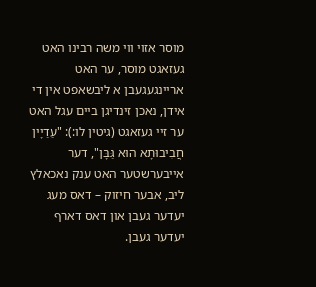מוסר אזוי ווי משה רבינו האט געזאגט מוסר, ער האט אריינגעגעבן א ליבשאפט אין די אידן, נאכן זינדיגן ביים עגל האט ער זיי געזאגט (גיטין לו:): "עַדַיָין חֲבִיבוּתָא הוּא גַּבָּן", דער אייבערשטער האט ענק נאכאלץ ליב, אבער חיזוק – דאס מעג יעדער געבן און דאס דארף יעדער געבן.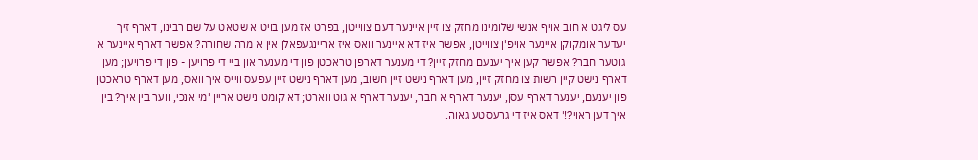עס ליגט א חוב אויף אנשי שלומינו מחזק צו זיין איינער דעם צווייטן, בפרט אז מען בויט א שטאט על שם רבינו, דארף זיך יעדער אומקוקן איינער אויפ'ן צווייטן, אפשר איז דא איינער וואס איז אריינגעפאלן אין א מרה שחורה? אפשר דארף איינער א גוטער חבר? אפשר קען איך יענעם מחזק זיין? די מענער דארפן טראכטן פון די מענער און ביי די פרויען - פון די פרויען; מען דארף נישט קיין רשות צו מחזק זיין, מען דארף נישט זיין חשוב, מען דארף נישט זיין עפעס ווייס איך וואס, מען דארף טראכטן פון יענעם, יענער דארף עסן, יענער דארף א חבר, יענער דארף א גוט ווארט; דא קומט נישט אריין 'מי אנכי, ווער בין איך? בין איך דען ראוי?!' דאס איז די גרעסטע גאוה.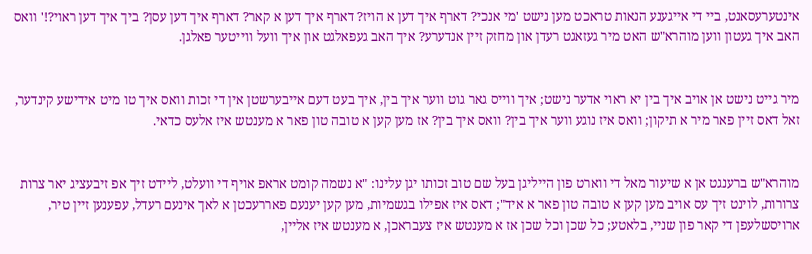אינטערעסאנט, ביי די אייגענע הנאות טראכט מען נישט 'מי אנכי? דארף איך דען א הויז? דארף איך דען א קאר? דארף איך דען עסן? ביך איך דען ראוי?!' וואס האב איך געטון ווען מוהרא"ש האט מיר געזאגט רעדן און מחזק זיין אנדערע? איך האב געפאלגט און איך וועל ווייטער פאלגן.


מיר גייט נישט אן אויב איך בין יא ראוי אדער נישט; איך ווייס גאר גוט ווער איך בין, איך בעט דעם אייבערשטן אין די זכות וואס איך טו מיט אידישע קינדער, זאל דאס זיין פאר מיר א תיקון; וואס איז נוגע ווער איך בין? וואס איך בין? אז מען קען א טובה טון פאר א מענטש איז אלעס כדאי.


מוהרא"ש ברענגט אן א שיעור מאל די ווארט פון הייליגן בעל שם טוב זכותו יגן עלינו: "א נשמה קומט אראפ אויף די וועלט, ליידט זיך אפ זיבעציג יאר צרות צרורות, לוינט זיך עס אויב מען קען א טובה טון פאר א איד"; דאס איז אפילו בגשמיות, מען קען יענעם פאררעכטן א לאך אינעם רעדל, עפענען זיין טיר, ארויסשלעפן די קאר פון שניי, בלאטע; כל שכן וכל שכן אז א מענטש איז צעבראכן, א מענטש איז אליין,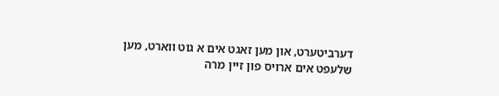דערביטערט, און מען זאגט אים א גוט ווארט, מען שלעפט אים ארויס פון זיין מרה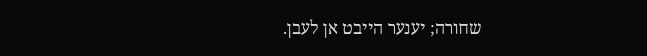שחורה; יענער הייבט אן לעבן.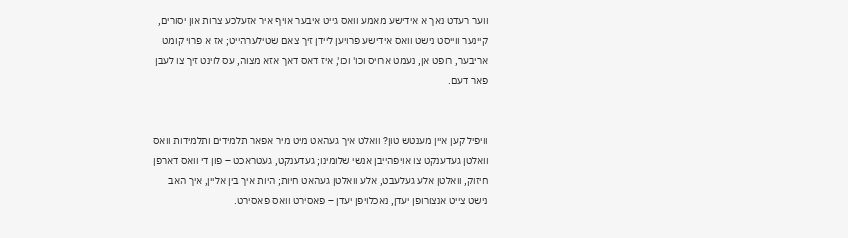ווער רעדט נאך א אידישע מאמע וואס גייט איבער אויף איר אזעלכע צרות און יסורים, קיינער ווייסט נישט וואס אידישע פרויען ליידן זיך צאם שטילערהייט; אז א פרוי קומט אריבער, רופט אן, נעמט ארויס וכו' וכו', איז דאס דאך אזא מצוה, עס לוינט זיך צו לעבן פאר דעם.


וויפיל קען איין מענטש טון? וואלט איך געהאט מיט מיר אפאר תלמידים ותלמידות וואס וואלטן געדענקט צו אויפהייבן אנשי שלומינו; געדענקט, געטראכט – פון די וואס דארפן חיזוק, וואלטן אלע געלעבט, אלע וואלטן געהאט חיות; היות איך בין אליין, איך האב נישט צייט אנצורופן יעדן, נאכלויפן יעדן – פאסירט וואס פאסירט.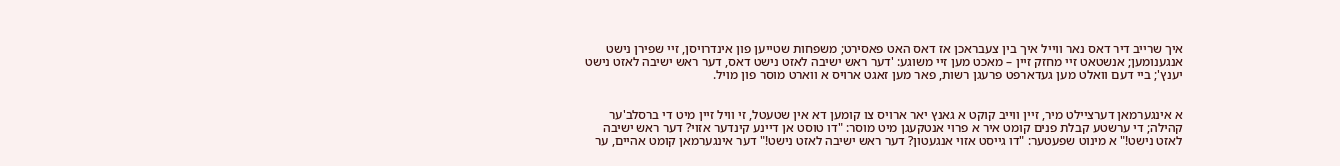איך שרייב דיר דאס נאר ווייל איך בין צעבראכן אז דאס האט פאסירט; משפחות שטייען פון אינדרויסן, זיי שפירן נישט אנגענומען; אנשטאט זיי מחזק זיין – מאכט מען זיי משוגע: 'דער ראש ישיבה לאזט נישט דאס, דער ראש ישיבה לאזט נישט יענץ'; ביי דעם וואלט מען געדארפט פרעגן רשות, פאר מען זאגט ארויס א ווארט מוסר פון מויל.


א אינגערמאן דערציילט מיר, זיין ווייב קוקט א גאנץ יאר ארויס צו קומען דא אין שטעטל, זי וויל זיין מיט די ברסלב'ער קהילה; די ערשטע קבלת פנים קומט איר א פרוי אנטקעגן מיט מוסר: "דו טוסט אן דיינע קינדער אזוי? דער ראש ישיבה לאזט נישט!" א מינוט שפעטער: "דו גייסט אזוי אנגעטון? דער ראש ישיבה לאזט נישט!" דער אינגערמאן קומט אהיים, ער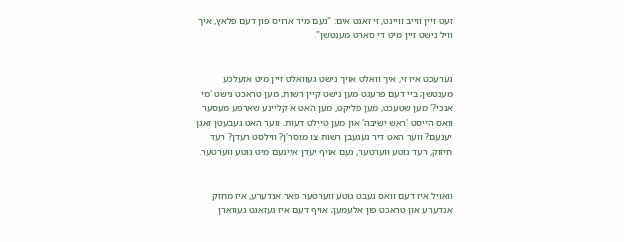זעט זיין ווייב וויינט, זי זאגט אים: "נעם מיר ארויס פון דעם פלאץ, איך וויל נישט זיין מיט די סארט מענטשן".


גערעכט איז זי, איך וואלט אויך נישט געוואלט זיין מיט אזעלכע מענטשן; ביי דעם פרעגט מען נישט קיין רשות, מען טראכט נישט 'מי אנכי?' מען שטעכט, מען פליקט, מען האט א קליינע שארפע מעסער וואס הייסט 'ראש ישיבה' און מען טיילט דעות. ווער האט געבעטן זאגן יענעם? ווער האט דיר געגעבן רשות צו מוסר'ן? ווילסט רעדן? רעד חיזוק, רעד גוטע ווערטער, נעם אויף יעדן איינעם מיט גוטע ווערטער.


וואויל איז דעם וואס געבט גוטע ווערטער פאר אנדערע, איז מחזק אנדערע און טראכט פון אלעמען; אויף דעם איז געזאגט געווארן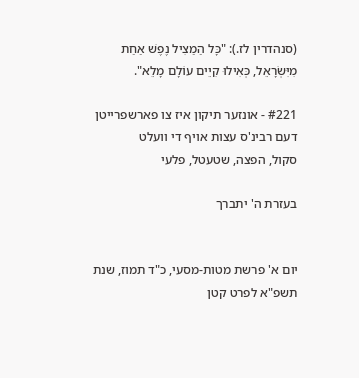(סנהדרין לז.): "כָּל הַמַצִיל נֶפֶשׁ אַחַת מִיִּשְׂרָאֵל, כְּאִילוּ קִיֵים עוֹלָם מָלֵא".

#221 - אונזער תיקון איז צו פארשפרייטן דעם רבינ'ס עצות אויף די וועלט
סקול, הפצה, שטעטל, פלעי

בעזרת ה' יתברך


יום א' פרשת מטות-מסעי, כ"ד תמוז, שנת תשפ"א לפרט קטן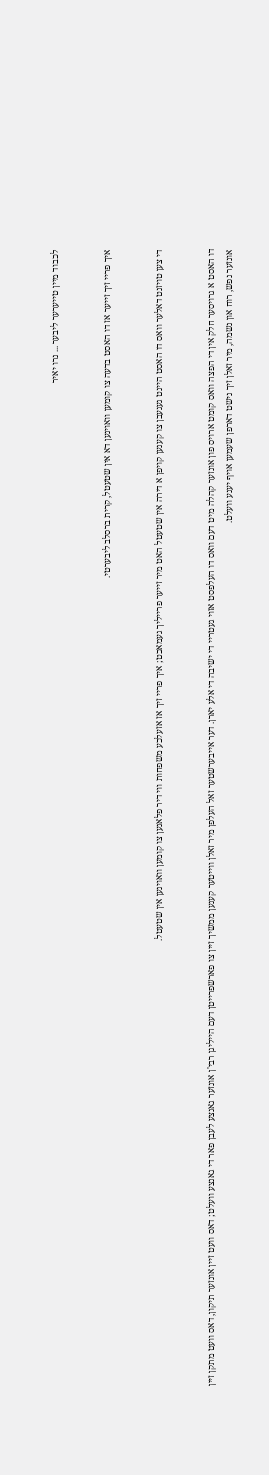לכבוד מיין טייערער ליבער ... נרו יאיר


איך פריי זיך זייער אז דו האסט בדעה צו קומען וואוינען דא אין שטעטל, קרית ברסלב ליבערטי.


די צען טויזנט דאלער וואס דו האסט היינט געגעבן צו קענען קויפן א דירה אין שטעטל האט מיר זייער פרייליך געמאכט; איך פריי זיך אז אזעלכע משפחות ווי דיר פלאנען צו קומען וואוינען אין שטעטל.


דו האסט א גרויסער חלק אין די הפצה וואס קומט ארויס פון אונזער קהלה מיט דעם וואס דו העלפסט אזוי געטריי די ישיבה די אלע יארן. דער אייבערשטער זאל העלפן מיר זאלן ווייטער קענען ממשיך זיין צו פארשפרייטן דעם הייליגן רבי'ן אונזער גאנצע לעבן פאר די גאנצע וועלט; דאס וועט זיין אונזער תיקון, דאס וועט מתקן זיין אונזער נפש, רוח און נשמה, מיר זאלן זיך נישט דארפן שעמען אויף יענע וועלט.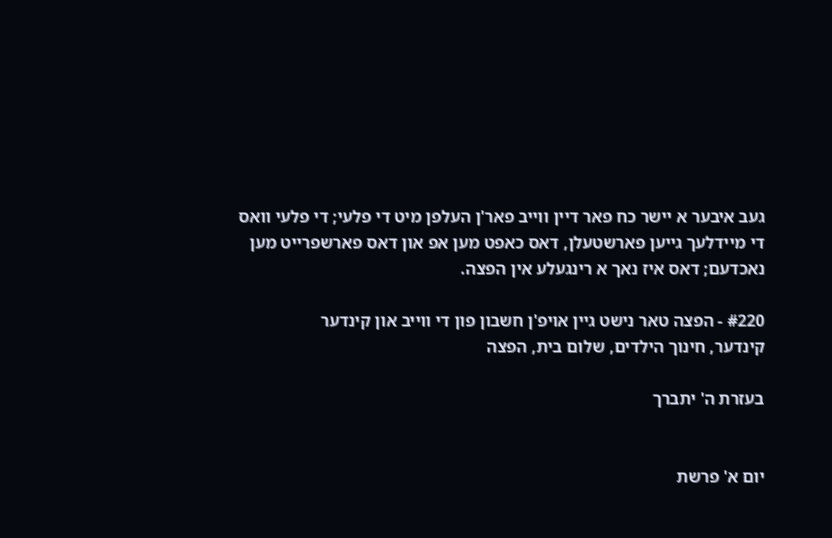געב איבער א יישר כח פאר דיין ווייב פאר'ן העלפן מיט די פלעי; די פלעי וואס די מיידלעך גייען פארשטעלן, דאס כאפט מען אפ און דאס פארשפרייט מען נאכדעם; דאס איז נאך א רינגעלע אין הפצה.

#220 - הפצה טאר נישט גיין אויפ'ן חשבון פון די ווייב און קינדער
קינדער, חינוך הילדים, שלום בית, הפצה

בעזרת ה' יתברך


יום א' פרשת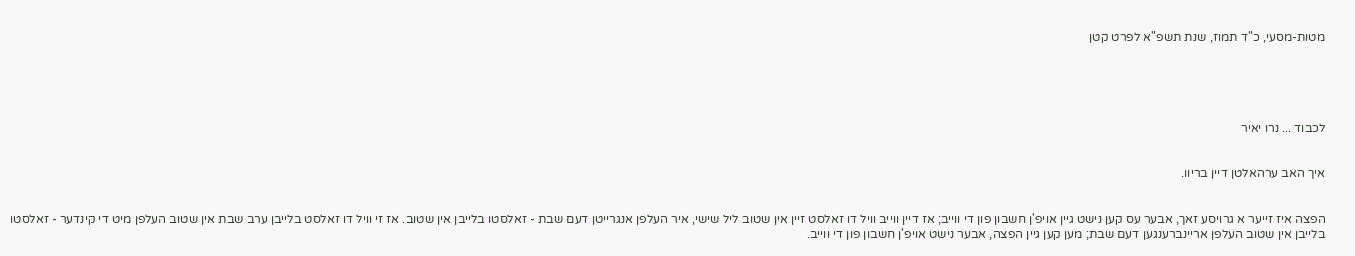מטות-מסעי, כ"ד תמוז, שנת תשפ"א לפרט קטן





לכבוד ... נרו יאיר


איך האב ערהאלטן דיין בריוו.


הפצה איז זייער א גרויסע זאך, אבער עס קען נישט גיין אויפ'ן חשבון פון די ווייב; אז דיין ווייב וויל דו זאלסט זיין אין שטוב ליל שישי, איר העלפן אנגרייטן דעם שבת - זאלסטו בלייבן אין שטוב. אז זי וויל דו זאלסט בלייבן ערב שבת אין שטוב העלפן מיט די קינדער - זאלסטו בלייבן אין שטוב העלפן אריינברענגען דעם שבת; מען קען גיין הפצה, אבער נישט אויפ'ן חשבון פון די ווייב.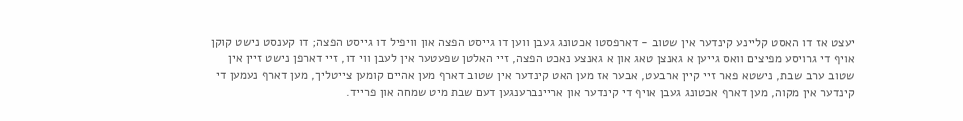יעצט אז דו האסט קליינע קינדער אין שטוב - דארפסטו אכטונג געבן ווען דו גייסט הפצה און וויפיל דו גייסט הפצה; דו קענסט נישט קוקן אויף די גרויסע מפיצים וואס גייען א גאנצן טאג און א גאנצע נאכט הפצה, זיי האלטן שפעטער אין לעבן ווי דו, זיי דארפן נישט זיין אין שטוב ערב שבת, נישטא פאר זיי קיין ארבעט, אבער אז מען האט קינדער אין שטוב דארף מען אהיים קומען צייטליך, מען דארף נעמען די קינדער אין מקוה, מען דארף אכטונג געבן אויף די קינדער און אריינברענגען דעם שבת מיט שמחה און פרייד.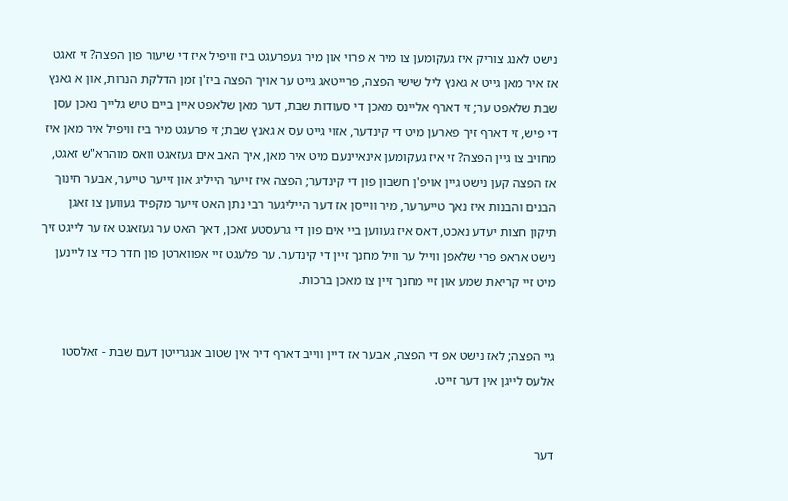נישט לאנג צוריק איז געקומען צו מיר א פרוי און מיר געפרעגט ביז וויפיל איז די שיעור פון הפצה? זי זאגט אז איר מאן גייט א גאנץ ליל שישי הפצה, פרייטאג גייט ער אויך הפצה ביז'ן זמן הדלקת הנרות, און א גאנץ שבת שלאפט ער; זי דארף אליינס מאכן די סעודות שבת, דער מאן שלאפט איין ביים טיש גלייך נאכן עסן די פיש, זי דארף זיך פארען מיט די קינדער, אזוי גייט עס א גאנץ שבת; זי פרעגט מיר ביז וויפיל איר מאן איז מחויב צו גיין הפצה? זי איז געקומען אינאיינעם מיט איר מאן, איך האב אים געזאגט וואס מוהרא"ש זאגט, אז הפצה קען נישט גיין אויפ'ן חשבון פון די קינדער; הפצה איז זייער הייליג און זייער טייער, אבער חינוך הבנים והבנות איז נאך טייערער, מיר ווייסן אז דער הייליגער רבי נתן האט זייער מקפיד געווען צו זאגן תיקון חצות יעדע נאכט, דאס איז געווען ביי אים פון די גרעסטע זאכן, דאך האט ער געזאגט אז ער לייגט זיך נישט אראפ פרי שלאפן ווייל ער וויל מחנך זיין די קינדער. ער פלעגט זיי אפווארטן פון חדר כדי צו ליינען מיט זיי קריאת שמע און זיי מחנך זיין צו מאכן ברכות.


גיי הפצה; לאז נישט אפ די הפצה, אבער אז דיין ווייב דארף דיר אין שטוב אנגרייטן דעם שבת - זאלסטו אלעס לייגן אין דער זייט.


דער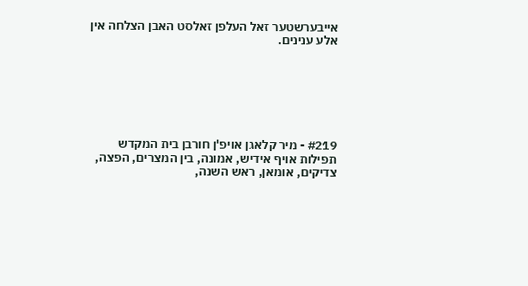אייבערשטער זאל העלפן זאלסט האבן הצלחה אין אלע ענינים.







#219 - מיר קלאגן אויפ'ן חורבן בית המקדש
תפילות אויף אידיש, אמונה, בין המצרים, הפצה, צדיקים, אומאן, ראש השנה,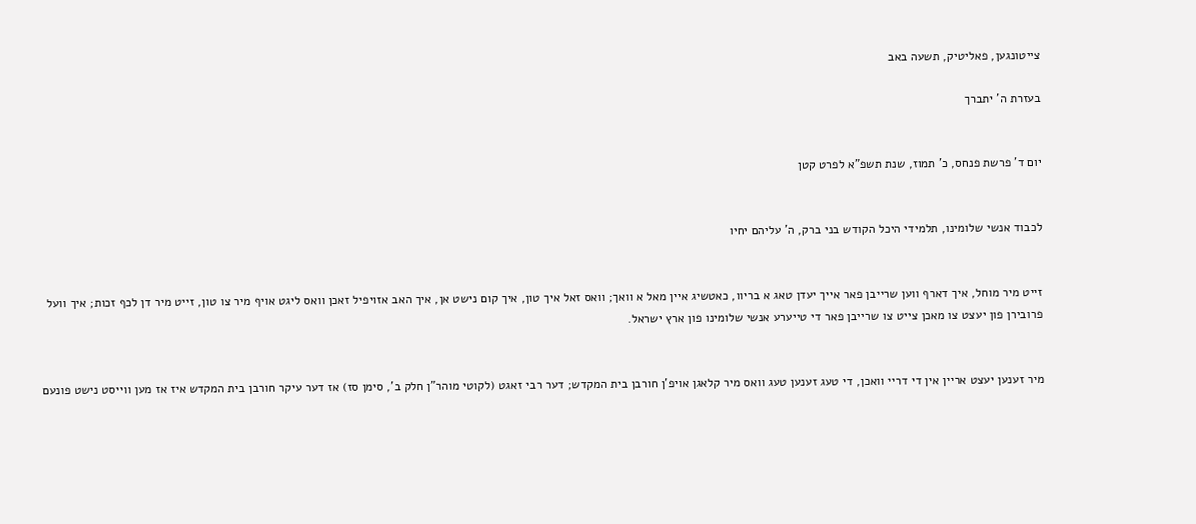צייטונגען, פאליטיק, תשעה באב

בעזרת ה' יתברך


יום ד' פרשת פנחס, כ' תמוז, שנת תשפ"א לפרט קטן


לכבוד אנשי שלומינו, תלמידי היכל הקודש בני ברק, ה' עליהם יחיו


זייט מיר מוחל, איך דארף ווען שרייבן פאר אייך יעדן טאג א בריוו, כאטשיג איין מאל א וואך; וואס זאל איך טון, איך קום נישט אן, איך האב אזויפיל זאכן וואס ליגט אויף מיר צו טון, זייט מיר דן לכף זכות; איך וועל פרובירן פון יעצט צו מאכן צייט צו שרייבן פאר די טייערע אנשי שלומינו פון ארץ ישראל.


מיר זענען יעצט אריין אין די דריי וואכן, די טעג זענען טעג וואס מיר קלאגן אויפ'ן חורבן בית המקדש; דער רבי זאגט (לקוטי מוהר"ן חלק ב', סימן סז) אז דער עיקר חורבן בית המקדש איז אז מען ווייסט נישט פונעם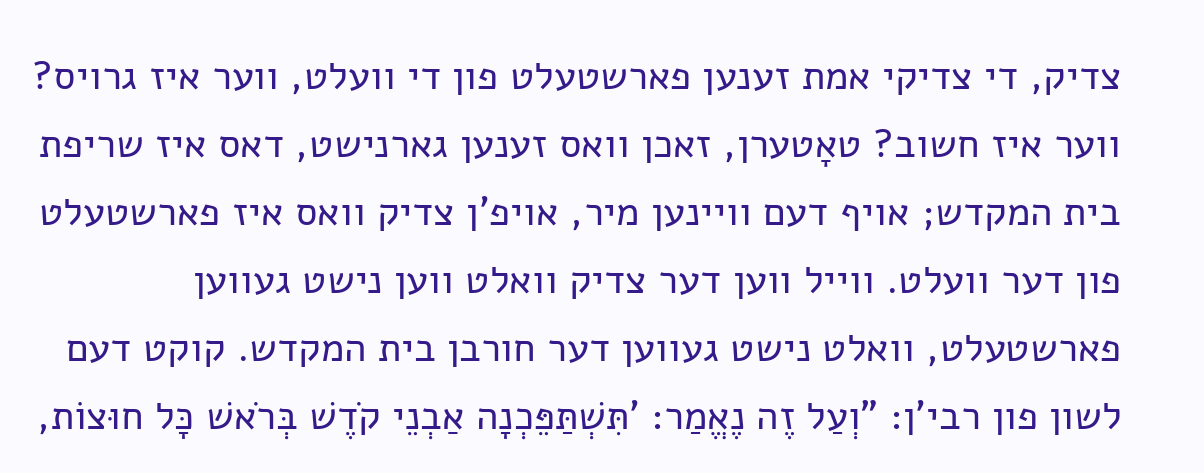צדיק, די צדיקי אמת זענען פארשטעלט פון די וועלט, ווער איז גרויס? ווער איז חשוב? טאָטערן, זאכן וואס זענען גארנישט, דאס איז שריפת בית המקדש; אויף דעם וויינען מיר, אויפ'ן צדיק וואס איז פארשטעלט פון דער וועלט. ווייל ווען דער צדיק וואלט ווען נישט געווען פארשטעלט, וואלט נישט געווען דער חורבן בית המקדש. קוקט דעם לשון פון רבי'ן: "וְעַל זֶה נֶאֱמַר: 'תִּשְׁתַּפֵּכְנָה אַבְנֵי קֹדֶשׁ בְּרֹאשׁ כָּל חוּצוֹת,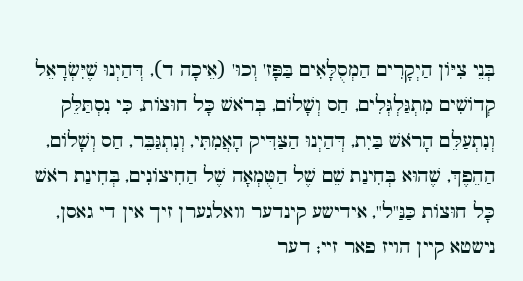בְּנֵי צִיּוֹן הַיְקָרִים הַמְסֻלָּאִים בַּפָּז' וְכוּ' (אֵיכָה ד), דְּהַיְנוּ שֶׁיִּשְׂרָאֵל קְדוֹשִׁים מִתְגַּלְגְּלִים, חַס וְשָׁלוֹם, בְּרֹאשׁ כָּל חוּצוֹת, כִּי נִסְתַּלֵּק וְנִתְעַלֵּם הָרֹאשׁ בַּיִת, דְּהַיְנוּ הַצַּדִּיק הָאֲמִתִּי, וְנִתְגַּבֵּר, חַס וְשָׁלוֹם, הַהֵפֶךְ, שֶׁהוּא בְּחִינַת שֵׁם שֶׁל הַטֻּמְאָה שֶׁל הַחִיצוֹנִים, בְּחִינַת רֹאשׁ כָּל חוּצוֹת כַּנַּ"ל", אידישע קינדער וואלגערן זיך אין די גאסן, נישטא קיין הויז פאר זיי; דער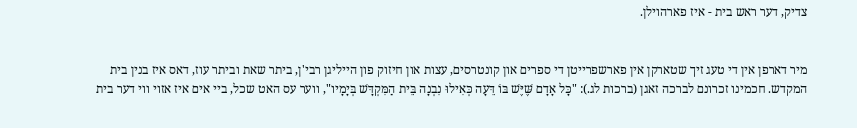צדיק, דער ראש בית - איז פארהוילן.


מיר דארפן אין די טעג זיך שטארקן אין פארשפרייטן די ספרים און קונטרסים, עצות און חיזוק פון הייליגן רבי'ן, ביתר שאת וביתר עוז, דאס איז בנין בית המקדש. חכמינו זכרונם לברכה זאגן (ברכות לג.): "כָּל אָדָם שֶּׁיֶּשׁ בּוֹ דֵּעָה כְּאִילוּ נִבְנָה בֵּית הַמִּקְדָּשׁ בְּיָמָיו", ווער עס האט שכל, ביי אים איז אזוי ווי דער בית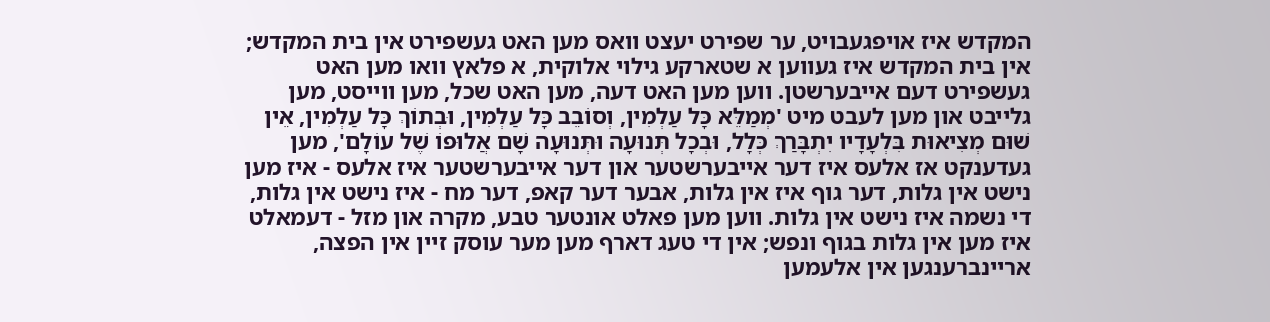המקדש איז אויפגעבויט, ער שפירט יעצט וואס מען האט געשפירט אין בית המקדש; אין בית המקדש איז געווען א שטארקע גילוי אלוקית, א פלאץ וואו מען האט געשפירט דעם אייבערשטן. ווען מען האט דעה, מען האט שכל, מען ווייסט, מען גלייבט און מען לעבט מיט 'מְמַלֵּא כָּל עַלְמִין, וְסוֹבֵב כָּל עַלְמִין, וּבְתוֹךְ כָּל עַלְמִין, אֵין שׁוּם מְצִיאוּת בִּלְעָדָיו יִתְבָּרַךְ כְּלָל, וּבְכָל תְּנוּעָה וּתְּנוּעָה שָׁם אֲלוּפוֹ שֶׁל עוֹלָם', מען געדענקט אז אלעס איז דער אייבערשטער און דער אייבערשטער איז אלעס - איז מען נישט אין גלות, דער גוף איז אין גלות, אבער דער קאפ, דער מח - איז נישט אין גלות, די נשמה איז נישט אין גלות. ווען מען פאלט אונטער טבע, מקרה און מזל - דעמאלט איז מען אין גלות בגוף ונפש; אין די טעג דארף מען מער עוסק זיין אין הפצה, אריינברענגען אין אלעמען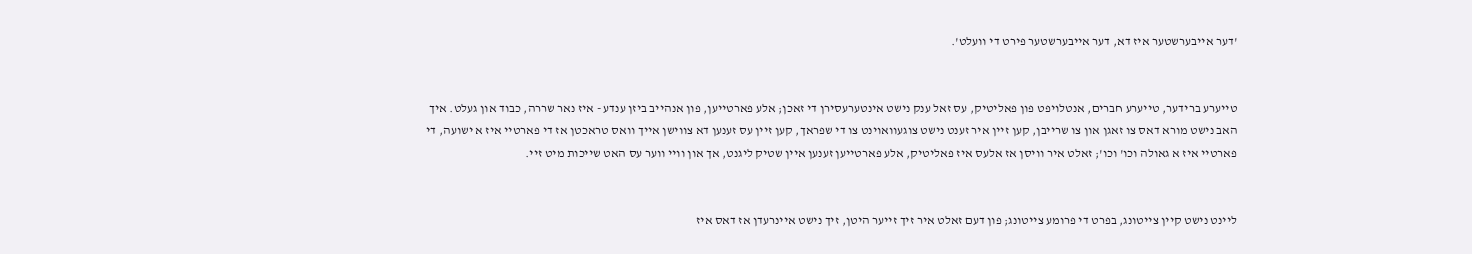'דער אייבערשטער איז דא, דער אייבערשטער פירט די וועלט'.


טייערע ברידער, טייערע חברים, אנטלויפט פון פאליטיק, עס זאל ענק נישט אינטערעסירן די זאכן; אלע פארטייען, פון אנהייב ביזן ענדע - איז נאר שררה, כבוד און געלט. איך האב נישט מורא דאס צו זאגן און צו שרייבן, קען זיין איר זענט נישט צוגעוואוינט צו די שפראך, קען זיין עס זענען דא צווישן אייך וואס טראכטן אז די פארטיי איז א ישועה, די פארטיי איז א גאולה וכו' וכו'; זאלט איר וויסן אז אלעס איז פאליטיק, אלע פארטייען זענען איין שטיק ליגנט, אך און וויי ווער עס האט שייכות מיט זיי.


ליינט נישט קיין צייטונג, בפרט די פרומע צייטונג; פון דעם זאלט איר זיך זייער היטן, זיך נישט איינרעדן אז דאס איז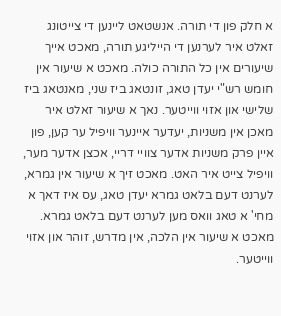א חלק פון די תורה. אנשטאט ליינען די צייטונג זאלט איר לערנען די הייליגע תורה, מאכט אייך שיעורים אין כל התורה כולה. מאכט א שיעור אין חומש רש"י יעדן טאג, זונטאג ביז שני, מאנטאג ביז שלישי און אזוי ווייטער. נאך א שיעור זאלט איר מאכן אין משניות, יעדער איינער וויפיל ער קען, פון איין פרק משניות אדער צוויי דריי, אכצן אדער מער, וויפיל צייט איר האט. מאכט זיך א שיעור אין גמרא, לערנט דעם בלאט גמרא יעדן טאג, עס איז דאך א מחי' א טאג וואס מען לערנט דעם בלאט גמרא. מאכט א שיעור אין הלכה, אין מדרש, זוהר און אזוי ווייטער.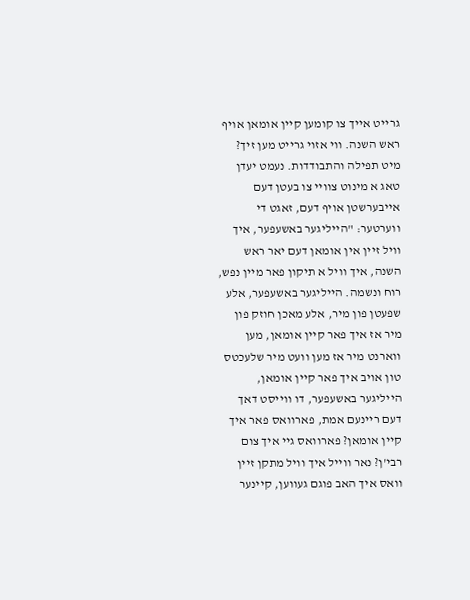גרייט אייך צו קומען קיין אומאן אויף ראש השנה. ווי אזוי גרייט מען זיך? מיט תפילה והתבודדות. נעמט יעדן טאג א מינוט צוויי צו בעטן דעם אייבערשטן אויף דעם, זאגט די ווערטער: "הייליגער באשעפער, איך וויל זיין אין אומאן דעם יאר ראש השנה, איך וויל א תיקון פאר מיין נפש, רוח ונשמה. הייליגער באשעפער, אלע שפעטן פון מיר, אלע מאכן חוזק פון מיר אז איך פאר קיין אומאן, מען ווארנט מיר אז מען וועט מיר שלעכטס טון אויב איך פאר קיין אומאן, הייליגער באשעפער, דו ווייסט דאך דעם ריינעם אמת, פארוואס פאר איך קיין אומאן? פארוואס גיי איך צום רבי'ן? נאר ווייל איך וויל מתקן זיין וואס איך האב פוגם געווען, קיינער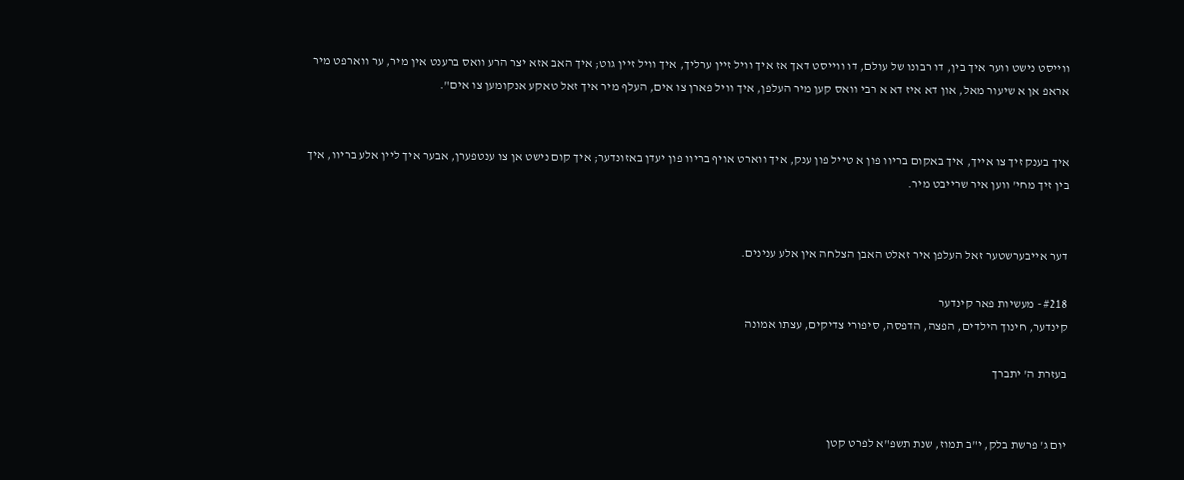ווייסט נישט ווער איך בין, דו רבונו של עולם, דו ווייסט דאך אז איך וויל זיין ערליך, איך וויל זיין גוט; איך האב אזא יצר הרע וואס ברענט אין מיר, ער ווארפט מיר אראפ אן א שיעור מאל, און דא איז דא א רבי וואס קען מיר העלפן, איך וויל פארן צו אים, העלף מיר איך זאל טאקע אנקומען צו אים".


איך בענק זיך צו אייך, איך באקום בריוו פון א טייל פון ענק, איך ווארט אויף בריוו פון יעדן באזונדער; איך קום נישט אן צו ענטפערן, אבער איך ליין אלע בריוו, איך בין זיך מחי' ווען איר שרייבט מיר.


דער אייבערשטער זאל העלפן איר זאלט האבן הצלחה אין אלע ענינים.

#218 - מעשיות פאר קינדער
קינדער, חינוך הילדים, הפצה, הדפסה, סיפורי צדיקים, עצתו אמונה

בעזרת ה' יתברך


יום ג' פרשת בלק, י"ב תמוז, שנת תשפ"א לפרט קטן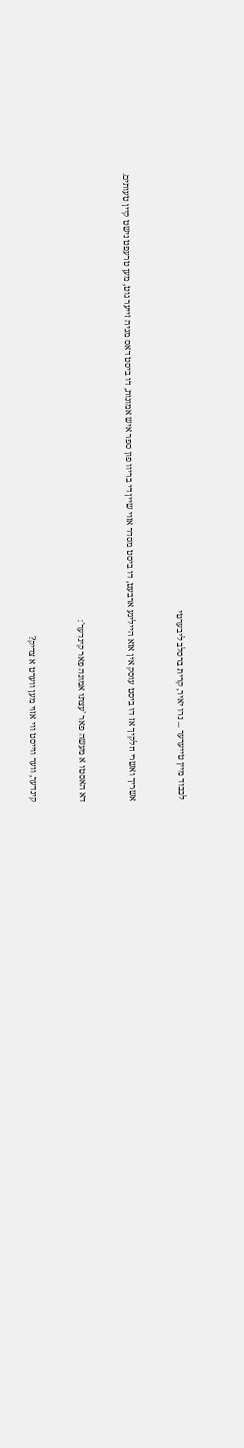לכבוד מיין טייערער ... נרו יאיר, קרית ברסלב ליבערטי


אשריך ואשרי חלקיך אז דו ביסט עוסק אין אזא הייליגע ארבעט, דו ביסט מסדר אזוי שיין די בריוו פון ספר איש אמונות, דו ביסט דאס מגיה זייער גוט, מען טרעפט נישט קיין טעותים.


דא האסטו א מעשה פאר 'עצתו אמונה פאר קינדער':


קינדער, ווער ווייסט ווי אזוי מען ווערט א צדיק?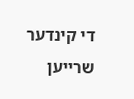די קינדער שרייען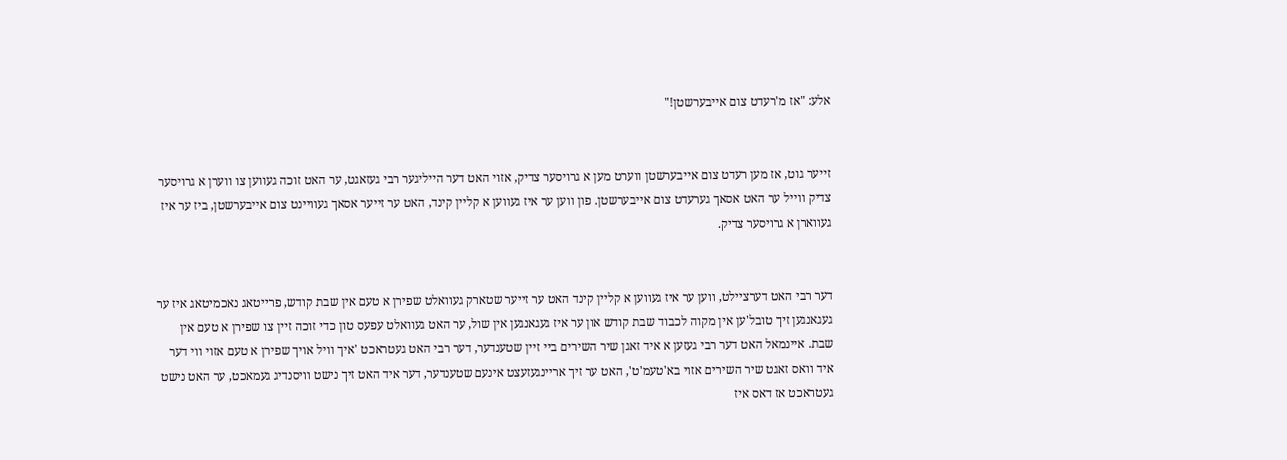אלע: "אז מ'רעדט צום אייבערשטן!"


זייער גוט, אז מען רעדט צום אייבערשטן ווערט מען א גרויסער צדיק, אזוי האט דער הייליגער רבי געזאגט, ער האט זוכה געווען צו ווערן א גרויסער צדיק ווייל ער האט אסאך גערעדט צום אייבערשטן. פון ווען ער איז געווען א קליין קינד, האט ער זייער אסאך געוויינט צום אייבערשטן, ביז ער איז געווארן א גרויסער צדיק.


דער רבי האט דערציילט, ווען ער איז געווען א קליין קינד האט ער זייער שטארק געוואלט שפירן א טעם אין שבת קודש, פרייטאג נאכמיטאג איז ער געגאנגען זיך טובל'ען אין מקוה לכבוד שבת קודש און ער איז געגאנגען אין שול, ער האט געוואלט עפעס טון כדי זוכה זיין צו שפירן א טעם אין שבת. איינמאל האט דער רבי געזען א איד זאגן שיר השירים ביי זיין שטענדער, דער רבי האט געטראכט 'איך וויל אויך שפירן א טעם אזוי ווי דער איד וואס זאגט שיר השירים אזוי בא'טעמ'ט', האט ער זיך אריינגעזעצט אינעם שטענדער, דער איד האט זיך נישט וויסנדיג געמאכט, ער האט נישט געטראכט אז דאס איז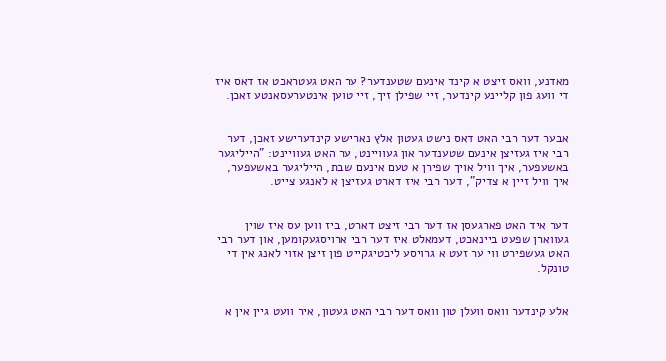מאדנע, וואס זיצט א קינד אינעם שטענדער? ער האט געטראכט אז דאס איז די וועג פון קליינע קינדער, זיי שפילן זיך, זיי טוען אינטערעסאנטע זאכן.


אבער דער רבי האט דאס נישט געטון אלץ נארישע קינדערישע זאכן, דער רבי איז געזיצן אינעם שטענדער און געוויינט, ער האט געוויינט: "הייליגער באשעפער, איך וויל אויך שפירן א טעם אינעם שבת, הייליגער באשעפער, איך וויל זיין א צדיק", דער רבי איז דארט געזיצן א לאנגע צייט.


דער איד האט פארגעסן אז דער רבי זיצט דארט, ביז ווען עס איז שוין געווארן שפעט ביינאכט, דעמאלט איז דער רבי ארויסגעקומען, און דער רבי האט געשפירט ווי ער זעט א גרויסע ליכטיגקייט פון זיצן אזוי לאנג אין די טונקל.


אלע קינדער וואס וועלן טון וואס דער רבי האט געטון, איר וועט גיין אין א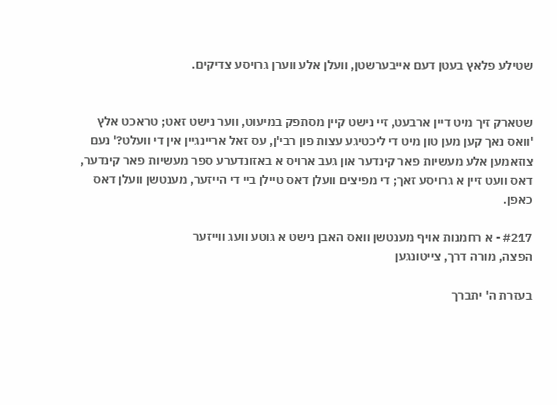שטילע פלאץ בעטן דעם אייבערשטן, וועלן אלע ווערן גרויסע צדיקים.


שטארק זיך מיט דיין ארבעט, זיי נישט קיין מסתפק במיעוט, ווער נישט זאט; טראכט אלץ 'וואס נאך קען מען טון מיט די ליכטיגע עצות פון רבי'ן, עס זאל אריינגיין אין די וועלט?' נעם צוזאמען אלע מעשיות פאר קינדער און געב ארויס א באזונדערע ספר מעשיות פאר קינדער, דאס וועט זיין א גרויסע זאך; די מפיצים וועלן דאס טיילן ביי די הייזער, מענטשן וועלן דאס כאפן.

#217 - א רחמנות אויף מענטשן וואס האבן נישט א גוטע וועג ווייזער
הפצה, מורה דרך, צייטונגען

בעזרת ה' יתברך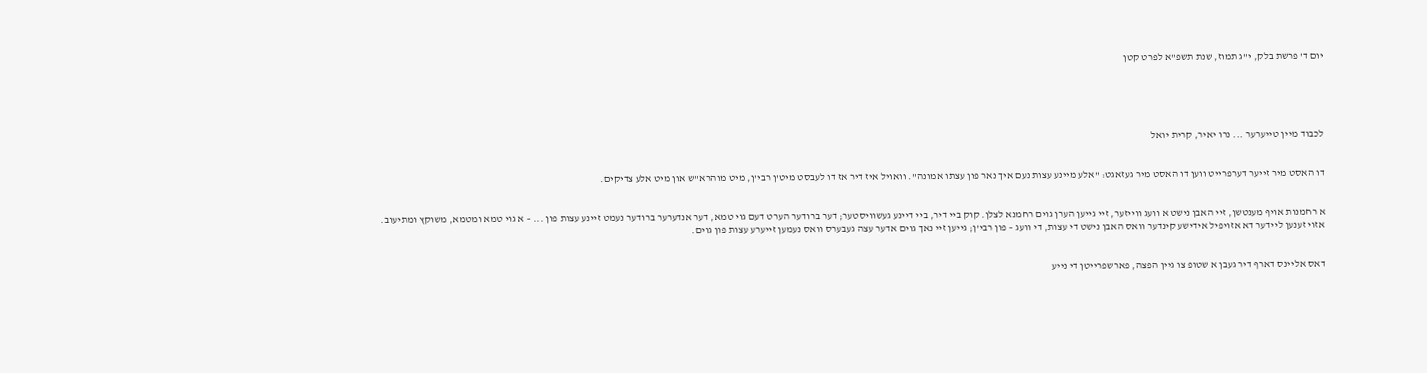יום ד' פרשת בלק, י"ג תמוז, שנת תשפ"א לפרט קטן





לכבוד מיין טייערער ... נרו יאיר, קרית יואל


דו האסט מיר זייער דערפרייט ווען דו האסט מיר געזאגט: "אלע מיינע עצות נעם איך נאר פון עצתו אמונה". וואויל איז דיר אז דו לעבסט מיט'ן רבי'ן, מיט מוהרא"ש און מיט אלע צדיקים.


א רחמנות אויף מענטשן, זיי האבן נישט א וועג ווייזער, זיי גייען הערן גוים רחמנא לצלן. קוק ביי דיר, ביי דיינע געשוויסטער; דער ברודער הערט דעם גוי טמא, דער אנדערער ברודער נעמט זיינע עצות פון ... – א גוי טמא ומטמא, משוקץ ומתיעוב. אזוי זענען ליידער דא אזויפיל אידישע קינדער וואס האבן נישט די עצות, די וועג – פון רבי'ן; גייען זיי נאך גוים אדער עצה געבערס וואס נעמען זייערע עצות פון גוים.


דאס אליינס דארף דיר געבן א שטופ צו גיין הפצה, פארשפרייטן די נייע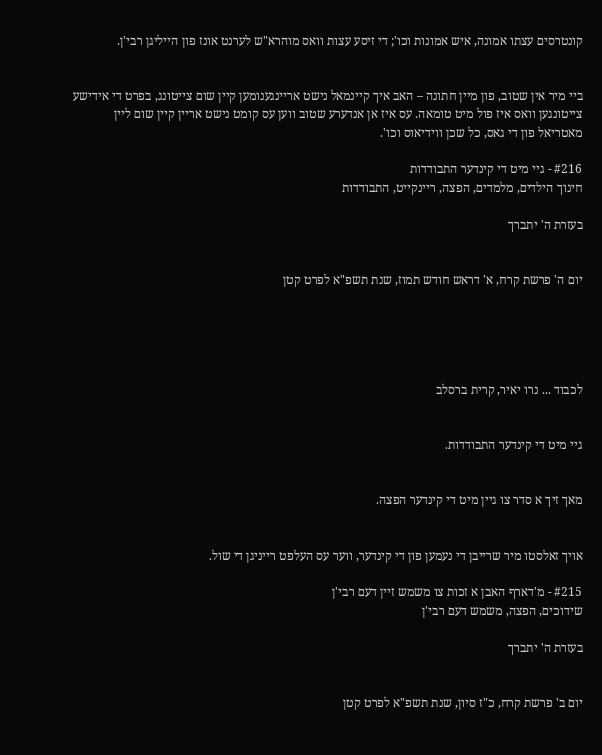קונטרסים עצתו אמונה, איש אמונות וכו'; די זיסע עצות וואס מוהרא"ש לערנט אונז פון הייליגן רבי'ן.


ביי מיר אין שטוב, פון מיין חתונה – האב איך קיינמאל נישט אריינגענומען קיין שום צייטונג, בפרט די אידישע צייטונגען וואס איז פול מיט טומאה. עס איז אן אנדערע שטוב ווען עס קומט נישט אריין קיין שום ליין מאטריאל פון די גאס, כל שכן ווידיאוס וכו'.

#216 - גיי מיט די קינדער התבודדות
חינוך הילדים, מלמדים, הפצה, ריינקייט, התבודדות

בעזרת ה' יתברך


יום ה' פרשת קרח, א' דראש חודש תמוז, שנת תשפ"א לפרט קטן





לכבוד ... נרו יאיר, קרית ברסלב


גיי מיט די קינדער התבודדות.


מאך זיך א סדר צו גיין מיט די קינדער הפצה.


אויך זאלסטו מיר שרייבן די נעמען פון די קינדער, ווער עס העלפט רייניגן די שול.

#215 - מ'דארף האבן א זכות צו משמש זיין דעם רבי'ן
שידוכים, הפצה, משמש דעם רבי'ן

בעזרת ה' יתברך


יום ב' פרשת קרח, כ"ז סיון, שנת תשפ"א לפרט קטן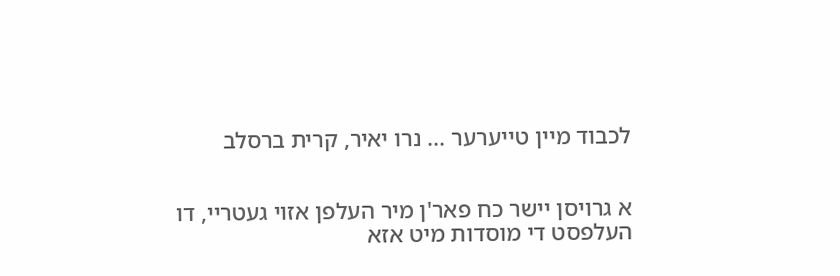לכבוד מיין טייערער ... נרו יאיר, קרית ברסלב


א גרויסן יישר כח פאר'ן מיר העלפן אזוי געטריי, דו העלפסט די מוסדות מיט אזא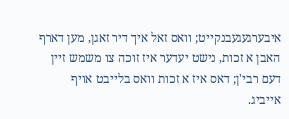איבערגעגעבנקייט; וואס זאל איך דיר זאגן, מען דארף האבן א זכות, נישט יעדער איז זוכה צו משמש זיין דעם רבי'ן; דאס איז א זכות וואס בלייבט אויף אייביג.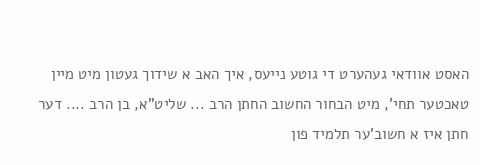האסט אוודאי געהערט די גוטע נייעס, איך האב א שידוך געטון מיט מיין טאכטער תחי', מיט הבחור החשוב החתן הרב ... שליט"א, בן הרב .... דער חתן איז א חשוב'ער תלמיד פון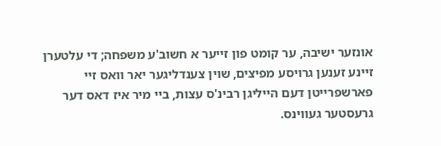אונזער ישיבה, ער קומט פון זייער א חשוב'ע משפחה; די עלטערן זיינע זענען גרויסע מפיצים, שוין צענדליגער יאר וואס זיי פארשפרייטן דעם הייליגן רבינ'ס עצות, ביי מיר איז דאס דער גרעסטער געווינס.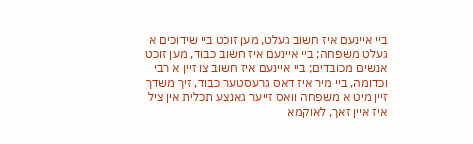ביי איינעם איז חשוב געלט, מען זוכט ביי שידוכים א געלט משפחה; ביי איינעם איז חשוב כבוד, מען זוכט אנשים מכובדים; ביי איינעם איז חשוב צו זיין א רבי וכדומה, ביי מיר איז דאס גרעסטער כבוד, זיך משדך זיין מיט א משפחה וואס זייער גאנצע תכלית אין ציל איז איין זאך, לאוקמא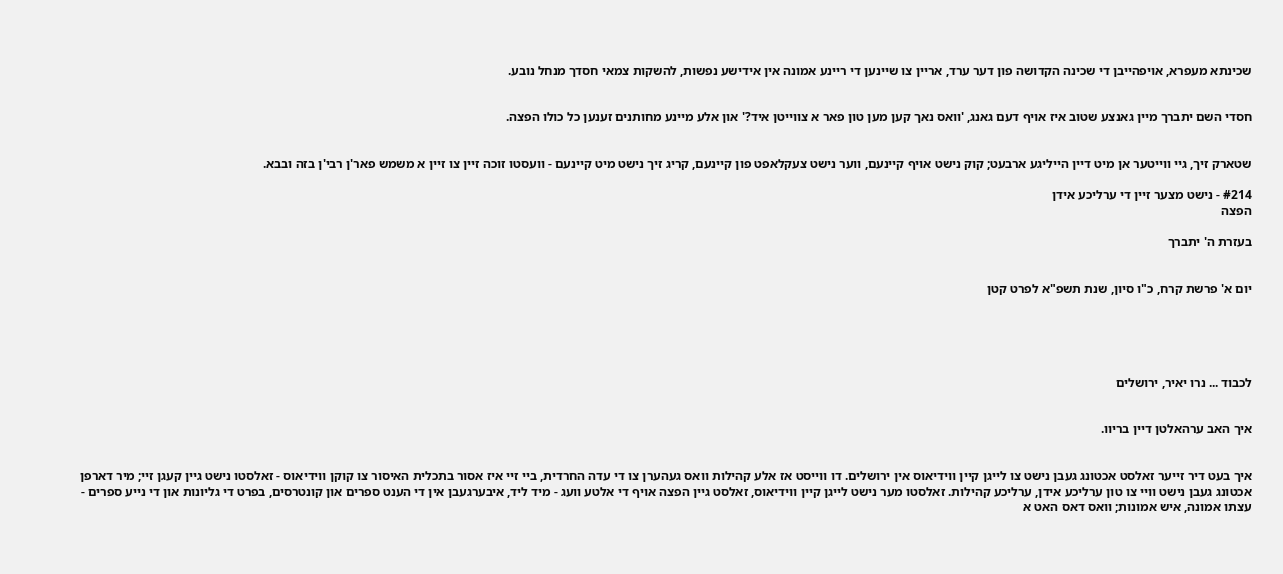שכינתא מעפרא, אויפהייבן די שכינה הקדושה פון דער ערד, אריין צו שיינען די ריינע אמונה אין אידישע נפשות, להשקות צמאי חסדך מנחל נובע.


חסדי השם יתברך מיין גאנצע שטוב איז אויף דעם גאנג, 'וואס נאך קען מען טון פאר א צווייטן איד?' און אלע מיינע מחותנים זענען כל כולו הפצה.


שטארק זיך, גיי ווייטער אן מיט דיין הייליגע ארבעט; קוק נישט אויף קיינעם, ווער נישט צעקלאפט פון קיינעם, קריג זיך נישט מיט קיינעם - וועסטו זוכה זיין צו זיין א משמש פאר'ן רבי'ן בזה ובבא.

#214 - נישט מצער זיין די ערליכע אידן
הפצה

בעזרת ה' יתברך


יום א' פרשת קרח, כ"ו סיון, שנת תשפ"א לפרט קטן





לכבוד ... נרו יאיר, ירושלים


איך האב ערהאלטן דיין בריוו.


איך בעט דיר זייער זאלסט אכטונג געבן נישט צו לייגן קיין ווידיאוס אין ירושלים. דו ווייסט אז אלע קהילות וואס געהערן צו די עדה החרדית, ביי זיי איז אסור בתכלית האיסור צו קוקן ווידיאוס - זאלסטו נישט גיין קעגן זיי; מיר דארפן אכטונג געבן נישט וויי צו טון ערליכע אידן, ערליכע קהילות. זאלסטו מער נישט לייגן קיין ווידיאוס, זאלסט גיין הפצה אויף די אלטע וועג - מיד ליד, איבערגעבן אין די הענט ספרים און קונטרסים, בפרט די גליונות און די נייע ספרים - עצתו אמונה, איש אמונות; וואס דאס האט א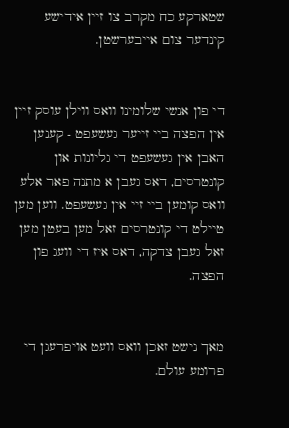שטארקע כח מקרב צו זיין אידישע קינדער צום אייבערשטן.


די פון אנשי שלומינו וואס ווילן עוסק זיין אין הפצה ביי זייער געשעפט - קענען האבן אין געשעפט די גליונות און קונטרסים, דאס געבן א מתנה פאר אלע וואס קומען ביי זיי אין געשעפט. ווען מען טיילט די קונטרסים זאל מען בעטן מען זאל געבן צדקה, דאס איז די וועג פון הפצה.


מאך נישט זאכן וואס וועט אויפרעגן די פרומע עולם.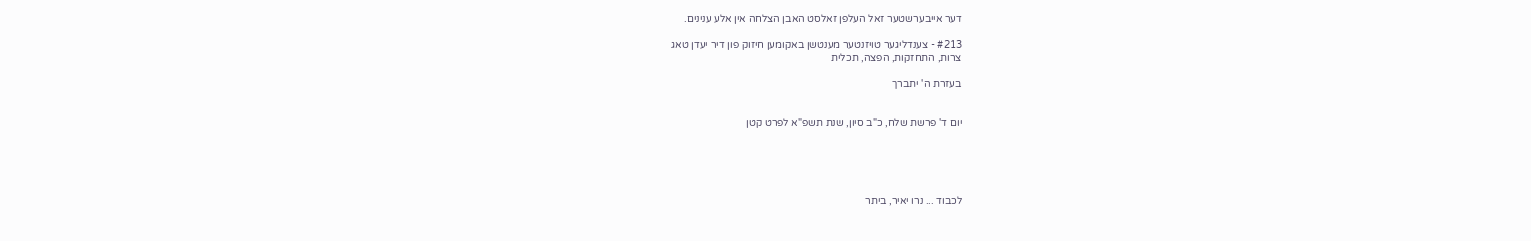דער אייבערשטער זאל העלפן זאלסט האבן הצלחה אין אלע ענינים.

#213 - צענדליגער טויזנטער מענטשן באקומען חיזוק פון דיר יעדן טאג
צרות, התחזקות, הפצה, תכלית

בעזרת ה' יתברך


יום ד' פרשת שלח, כ"ב סיון, שנת תשפ"א לפרט קטן





לכבוד ... נרו יאיר, ביתר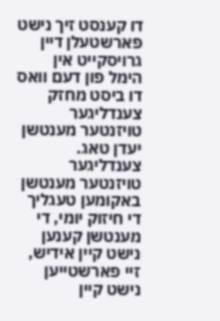דו קענסט זיך נישט פארשטעלן דיין גרויסקייט אין הימל פון דעם וואס דו ביסט מחזק צענדליגער טויזנטער מענטשן יעדן טאג. צענדליגער טויזנטער מענטשן באקומען טעגליך די חיזוק יומי, די מענטשן קענען נישט קיין אידיש, זיי פארשטייען נישט קיין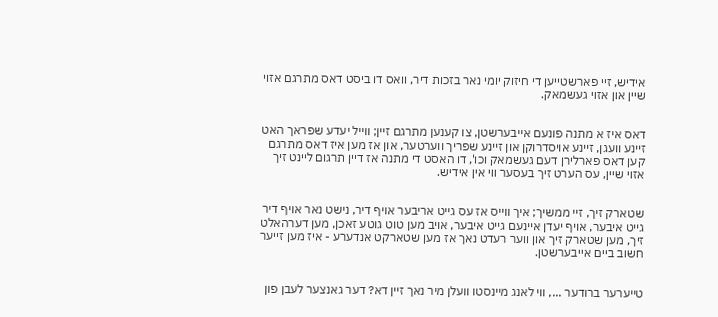אידיש, זיי פארשטייען די חיזוק יומי נאר בזכות דיר, וואס דו ביסט דאס מתרגם אזוי שיין און אזוי געשמאק.


דאס איז א מתנה פונעם אייבערשטן, צו קענען מתרגם זיין; ווייל יעדע שפראך האט זיינע וועגן, זיינע אויסדרוקן און זיינע שפריך ווערטער, און אז מען איז דאס מתרגם קען דאס פארלירן דעם געשמאק וכו', דו האסט די מתנה אז דיין תרגום ליינט זיך אזוי שיין, עס הערט זיך בעסער ווי אין אידיש.


שטארק זיך, זיי ממשיך; איך ווייס אז עס גייט אריבער אויף דיר, נישט נאר אויף דיר גייט איבער, אויף יעדן איינעם גייט איבער, אויב מען טוט גוטע זאכן, מען דערהאלט זיך, מען שטארק זיך און ווער רעדט נאך אז מען שטארקט אנדערע - איז מען זייער חשוב ביים אייבערשטן.


טייערער ברודער ..., ווי לאנג מיינסטו וועלן מיר נאך זיין דא? דער גאנצער לעבן פון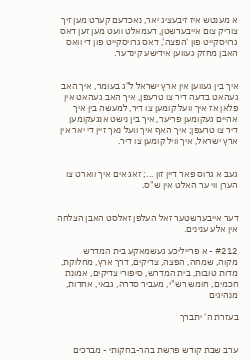א מענטש איז זיבעציג יאר, נאכדעם קערט מען זיך צוריק צום אייבערשטן, דעמאלט וועט מען זען דאס גרויסקייט פון 'הפצה', דאס גרויסקייט פון די וואס האבן מחזק געווען אידישע קינדער.


איך בין געווען אין ארץ ישראל ל"ג בעומר, איך האב געהאט בדעה דיר צו טרעפן, איך האב געהאט אין פלאן אז איך וועל קומען צו דיר, למעשה בין איך אהיים געקומען פריער, איך בין נישט אנגעקומען דיר צו טרעפן; איך האף איך וועל נאך זיין די יאר אין ארץ ישראל, איך וויל קומען צו דיר.


געב א גרוס פאר דיין זון ...; זאג אים איך ווארט צו הערן ווי ער האלט אין ש"ס.


דער אייבערשטער זאל העלפן זאלסט האבן הצלחה אין אלע ענינים.

#212 - א פרייליכע געשמאקע בית המדרש
מקוה, שמחה, הפצה, צדיקים, דרך ארץ, מחלוקת, מדות טובות, בית המדרש, סיפורי צדיקים, אמונת חכמים, חומש רש"י, מעביר סדרה, גבאי, אחדות, מנהיגים

בעזרת ה' יתברך


ערב שבת קודש פרשת בהר-בחקותי - מברכים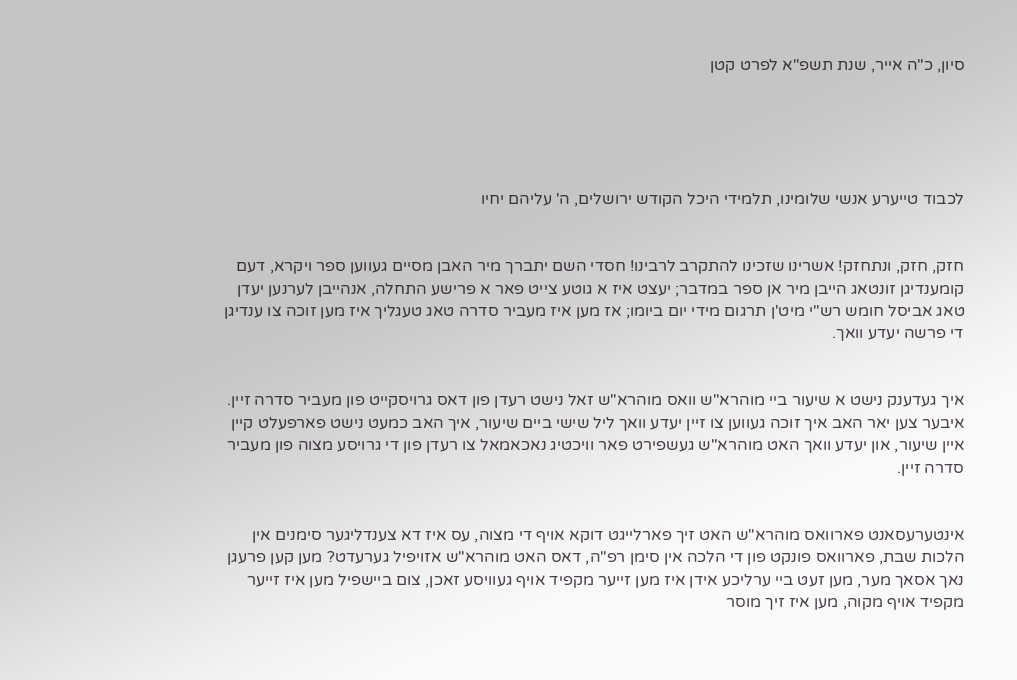סיון, כ"ה אייר, שנת תשפ"א לפרט קטן





לכבוד טייערע אנשי שלומינו, תלמידי היכל הקודש ירושלים, ה' עליהם יחיו


חזק, חזק, ונתחזק! אשרינו שזכינו להתקרב לרבינו! חסדי השם יתברך מיר האבן מסיים געווען ספר ויקרא, דעם קומענדיגן זונטאג הייבן מיר אן ספר במדבר; יעצט איז א גוטע צייט פאר א פרישע התחלה, אנהייבן לערנען יעדן טאג אביסל חומש רש"י מיט'ן תרגום מידי יום ביומו; אז מען איז מעביר סדרה טאג טעגליך איז מען זוכה צו ענדיגן די פרשה יעדע וואך.


איך געדענק נישט א שיעור ביי מוהרא"ש וואס מוהרא"ש זאל נישט רעדן פון דאס גרויסקייט פון מעביר סדרה זיין. איבער צען יאר האב איך זוכה געווען צו זיין יעדע וואך ליל שישי ביים שיעור, איך האב כמעט נישט פארפעלט קיין איין שיעור, און יעדע וואך האט מוהרא"ש געשפירט פאר וויכטיג נאכאמאל צו רעדן פון די גרויסע מצוה פון מעביר סדרה זיין.


אינטערעסאנט פארוואס מוהרא"ש האט זיך פארלייגט דוקא אויף די מצוה, עס איז דא צענדליגער סימנים אין הלכות שבת, פארוואס פונקט פון די הלכה אין סימן רפ"ה, דאס האט מוהרא"ש אזויפיל גערעדט? מען קען פרעגן נאך אסאך מער, מען זעט ביי ערליכע אידן איז מען זייער מקפיד אויף געוויסע זאכן, צום ביישפיל מען איז זייער מקפיד אויף מקוה, מען איז זיך מוסר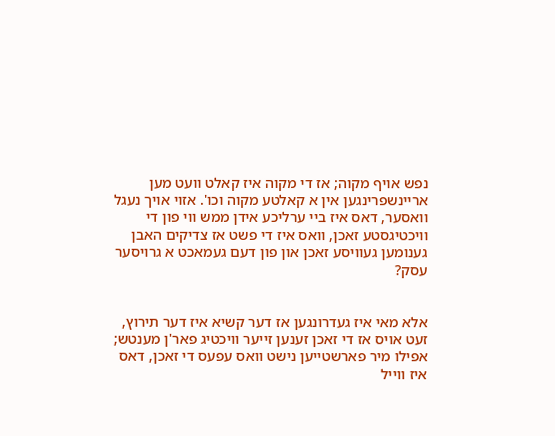נפש אויף מקוה; אז די מקוה איז קאלט וועט מען אריינשפרינגען אין א קאלטע מקוה וכו'. אזוי אויך נעגל וואסער, דאס איז ביי ערליכע אידן ממש ווי פון די וויכטיגסטע זאכן, וואס איז די פשט אז צדיקים האבן גענומען געוויסע זאכן און פון דעם געמאכט א גרויסער עסק?


אלא מאי איז געדרונגען אז דער קשיא איז דער תירוץ, זעט אויס אז די זאכן זענען זייער וויכטיג פאר'ן מענטש; אפילו מיר פארשטייען נישט וואס עפעס די זאכן, דאס איז ווייל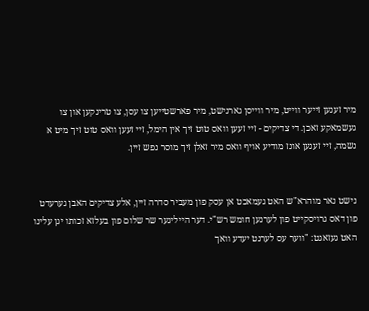מיר זענען זייער ווייט, מיר ווייסן גארנישט, מיר פארשטייען צו עסן, צו טרינקען און צו געשמאקע זאכן. די צדיקים - זיי זעען וואס טוט זיך אין הימל, זיי זעען וואס טוט זיך מיט א נשמה, זיי זענען אונז מודיע אויף וואס מיר זאלן זיך מוסר נפש זיין.


נישט נאר מוהרא"ש האט געמאכט אן עסק פון מעביר סדרה זיין, אלע צדיקים האבן גערעדט פון דאס גרויסקייט פון לערנען חומש רש"י. דער הייליגער שר שלום פון בעלזא זכותו יגן עלינו האט געזאגט: "ווער עס לערנט יעדע וואך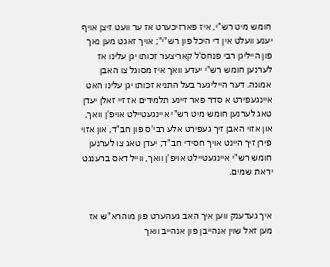חומש מיט רש"י, איז פארזיכערט אז ער וועט זיצן אויף יענע וועלט אין די היכל פון רש"י"; אויך זאגט מען נאך פון הייליגן רבי פנחס'ל קאריצער זכותו יגן עלינו אז לערנען חומש רש"י יעדע וואך איז מסוגל צו האבן אמונה. דער הייליגער בעל התניא זכותו יגן עלינו האט איינגעפירט א סדר פאר זיינע תלמידים אז זיי זאלן יעדן טאג לערנען חומש מיט רש"י איינגעטיילט אויפ'ן וואך, און אזוי האבן זיך געפירט אלע רבי'ס פון חב"ד, און אזוי פירן זיך היינט אויך חסידי חב"ד; יעדן טאג צו לערנען חומש רש"י איינגעטיילט אויפ'ן וואך, ווייל דאס ברענגט יראת שמים.


איך געדענק ווען איך האב געהערט פון מוהרא"ש אז מען זאל שוין אנהייבן פון אנהייב וואך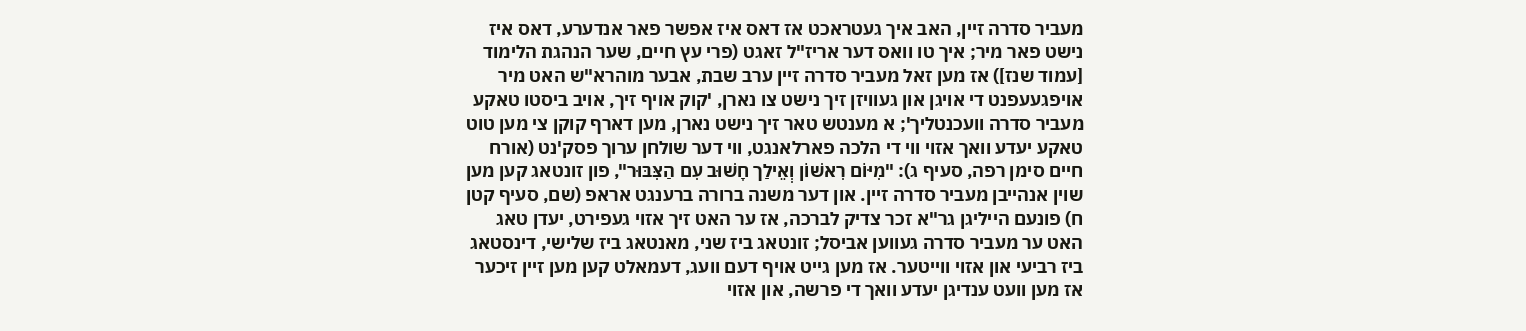מעביר סדרה זיין, האב איך געטראכט אז דאס איז אפשר פאר אנדערע, דאס איז נישט פאר מיר; איך טו וואס דער אריז"ל זאגט (פרי עץ חיים, שער הנהגת הלימוד [עמוד שנז]) אז מען זאל מעביר סדרה זיין ערב שבת, אבער מוהרא"ש האט מיר אויפגעעפנט די אויגן און געוויזן זיך נישט צו נארן, 'קוק אויף זיך, אויב ביסטו טאקע מעביר סדרה וועכנטליך'; א מענטש טאר זיך נישט נארן, מען דארף קוקן צי מען טוט טאקע יעדע וואך אזוי ווי די הלכה פארלאנגט, ווי דער שולחן ערוך פסק'נט (אורח חיים סימן רפה, סעיף ג): "מִיּוֹם רִאשׁוֹן וְאֵילַך חָשׁוּב עִם הַצִּבּוּר", פון זונטאג קען מען שוין אנהייבן מעביר סדרה זיין. און דער משנה ברורה ברענגט אראפ (שם, סעיף קטן ח) פונעם הייליגן גר"א זכר צדיק לברכה, אז ער האט זיך אזוי געפירט, יעדן טאג האט ער מעביר סדרה געווען אביסל; זונטאג ביז שני, מאנטאג ביז שלישי, דינסטאג ביז רביעי און אזוי ווייטער. אז מען גייט אויף דעם וועג, דעמאלט קען מען זיין זיכער אז מען וועט ענדיגן יעדע וואך די פרשה, און אזוי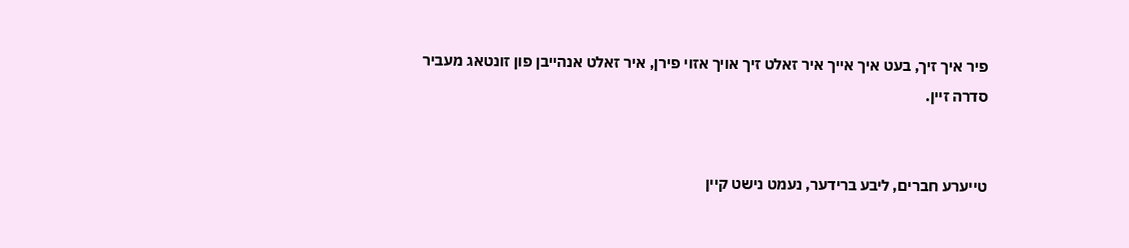פיר איך זיך, בעט איך אייך איר זאלט זיך אויך אזוי פירן, איר זאלט אנהייבן פון זונטאג מעביר סדרה זיין.


טייערע חברים, ליבע ברידער, נעמט נישט קיין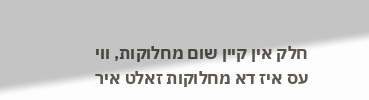חלק אין קיין שום מחלוקות, ווי עס איז דא מחלוקות זאלט איר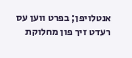אנטלויפן; בפרט ווען עס רעדט זיך פון מחלוקת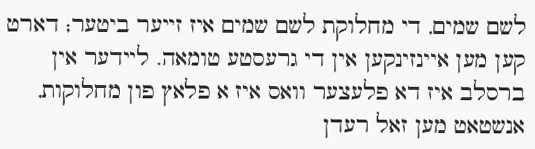לשם שמים, די מחלוקת לשם שמים איז זייער ביטער; דארט קען מען איינזינקען אין די גרעסטע טומאה. ליידער אין ברסלב איז דא פלעצער וואס איז א פלאץ פון מחלוקות, אנשטאט מען זאל רעדן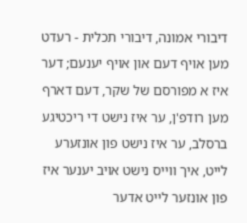דיבורי אמונה, דיבורי תכלית - רעדט מען אויף דעם און אויף יענעם; דער איז א מפורסם של שקר, דעם דארף מען רודפ'ן, ער איז נישט די ריכטיגע ברסלב, ער איז נישט פון אונזערע לייט, איך ווייס נישט אויב יענער איז פון אונזער לייט אדער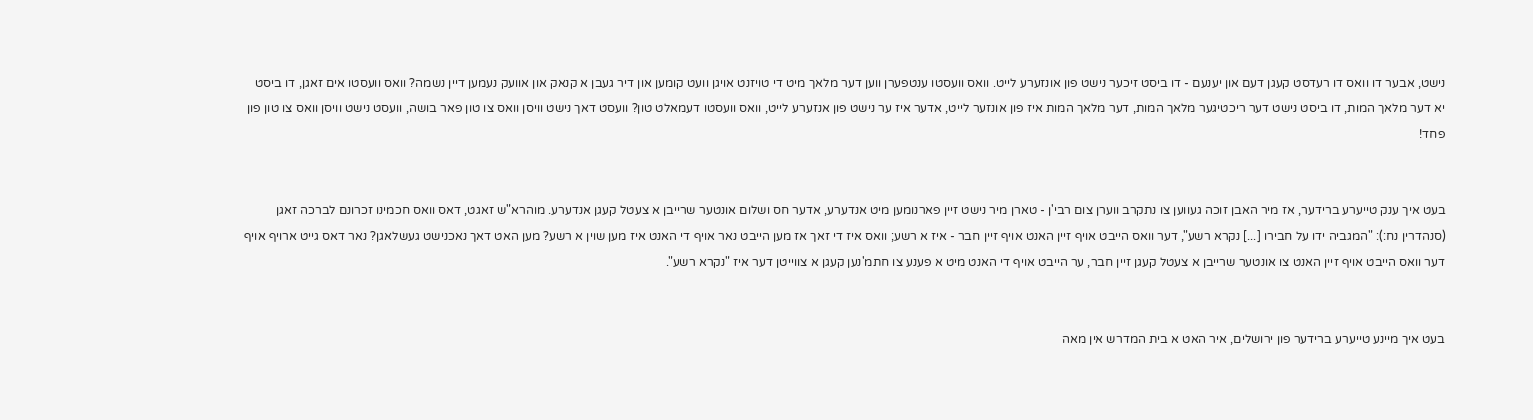נישט, אבער דו וואס דו רעדסט קעגן דעם און יענעם - דו ביסט זיכער נישט פון אונזערע לייט. וואס וועסטו ענטפערן ווען דער מלאך מיט די טויזנט אויגן וועט קומען און דיר געבן א קנאק און אוועק נעמען דיין נשמה? וואס וועסטו אים זאגן, דו ביסט יא דער מלאך המות, דו ביסט נישט דער ריכטיגער מלאך המות, דער מלאך המות איז פון אונזער לייט, אדער איז ער נישט פון אנזערע לייט, וואס וועסטו דעמאלט טון? וועסט דאך נישט וויסן וואס צו טון פאר בושה, וועסט נישט וויסן וואס צו טון פון פחד!


בעט איך ענק טייערע ברידער, אז מיר האבן זוכה געווען צו נתקרב ווערן צום רבי'ן - טארן מיר נישט זיין פארנומען מיט אנדערע, אדער חס ושלום אונטער שרייבן א צעטל קעגן אנדערע. מוהרא"ש זאגט, דאס וואס חכמינו זכרונם לברכה זאגן (סנהדרין נח:): "המגביה ידו על חבירו [...] נקרא רשע", דער וואס הייבט אויף זיין האנט אויף זיין חבר - איז א רשע; וואס איז די זאך אז מען הייבט נאר אויף די האנט איז מען שוין א רשע? מען האט דאך נאכנישט געשלאגן? נאר דאס גייט ארויף אויף דער וואס הייבט אויף זיין האנט צו אונטער שרייבן א צעטל קעגן זיין חבר, ער הייבט אויף די האנט מיט א פענע צו חתמ'נען קעגן א צווייטן דער איז "נקרא רשע".


בעט איך מיינע טייערע ברידער פון ירושלים, איר האט א בית המדרש אין מאה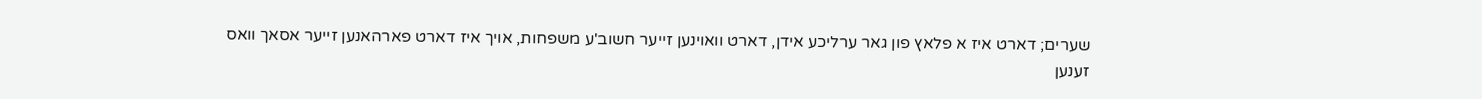שערים; דארט איז א פלאץ פון גאר ערליכע אידן, דארט וואוינען זייער חשוב'ע משפחות, אויך איז דארט פארהאנען זייער אסאך וואס זענען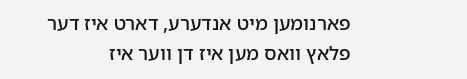פארנומען מיט אנדערע, דארט איז דער פלאץ וואס מען איז דן ווער איז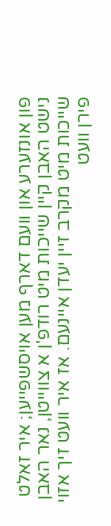פון אונזערע און וועם דארף מען אויסשפייען; איר זאלט נישט האבן קיין שייכות מיט רודפ'ן א צווייטן, נאר האבן שייכות מיט מקרב זיין יעדן איינעם. אז איר וועט זיך אזוי פירן וועט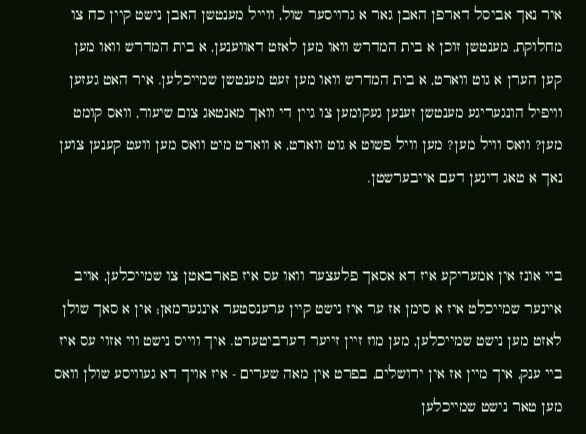איר נאך אביסל דארפן האבן גאר א גרויסער שול, ווייל מענטשן האבן נישט קיין כח צו מחלוקת, מענטשן זוכן א בית המדרש וואו מען לאזט דאווענען, א בית המדרש וואו מען קען הערן א גוט ווארט, א בית המדרש וואו מען זעט מענטשן שמייכלען. איר האט געזען וויפיל הונגעריגע מענטשן זענען געקומען צו גיין די וואך מאנטאג צום שיעור, וואס קומט מען? וואס וויל מען? מען וויל פשוט א גוט ווארט, א ווארט מיט וואס מען וועט קענען צוען נאך א טאג דינען דעם אייבערשטן.


ביי אונז אין אמעריקע איז דא אסאך פלעצער וואו עס איז פארבאטן צו שמייכלען, אויב איינער שמייכלט איז א סימן אז ער איז נישט קיין ערענסטער אינגערמאן; אין א סאך שולן לאזט מען נישט שמייכלען, מען מוז זיין זייער דערביטערט. איך ווייס נישט ווי אזוי עס איז ביי ענק, איך מיין אז אין ירושלים, בפרט אין מאה שערים - איז אויך דא געוויסע שולן וואס מען טאר נישט שמייכלען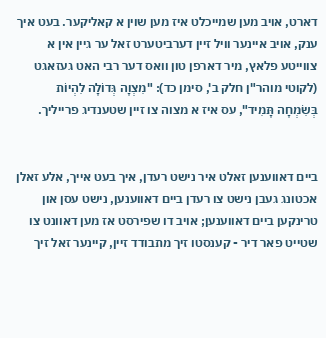דארט, אויב מען שמייכלט איז מען שוין א קאליקער. בעט איך ענק, אויב איינער וויל זיין דערביטערט זאל ער גיין אין א צווייטע פלאץ, מיר דארפן טון וואס דער רבי האט געזאגט (לקוטי מוהר"ן חלק ב', סימן כד): "מִצְוָה גְּדוֹלָה לִהְיוֹת בְּשִׂמְחָה תָּמִיד", עס איז א מצוה צו זיין שטענדיג פרייליך.


ביים דאווענען זאלט איר נישט רעדן, איך בעט אייך, אלע זאלן אכטונג געבן נישט צו רעדן ביים דאווענען, נישט עסן און טרינקען ביים דאווענען; אויב דו שפירסט אז מען דאוונט צו שטייט פאר דיר - קענסטו זיך מתבודד זיין, קיינער זאל זיך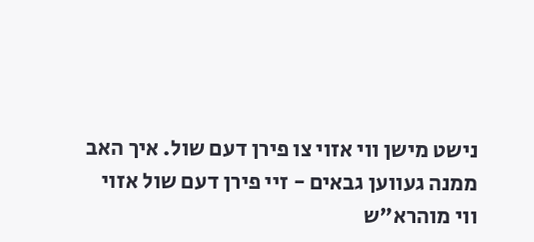נישט מישן ווי אזוי צו פירן דעם שול. איך האב ממנה געווען גבאים - זיי פירן דעם שול אזוי ווי מוהרא"ש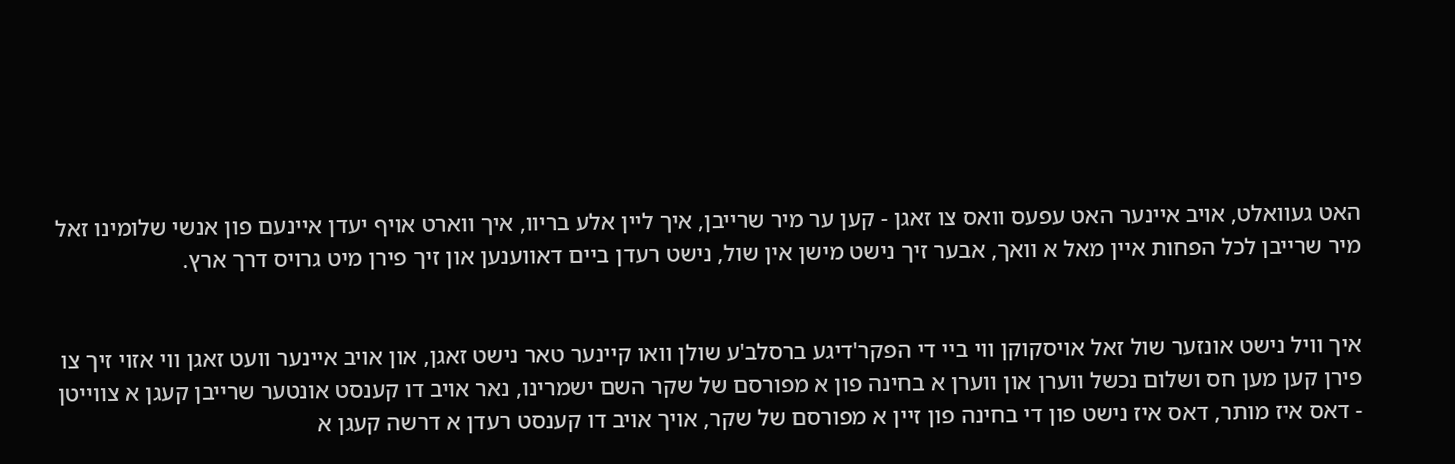האט געוואלט, אויב איינער האט עפעס וואס צו זאגן - קען ער מיר שרייבן, איך ליין אלע בריוו, איך ווארט אויף יעדן איינעם פון אנשי שלומינו זאל מיר שרייבן לכל הפחות איין מאל א וואך, אבער זיך נישט מישן אין שול, נישט רעדן ביים דאווענען און זיך פירן מיט גרויס דרך ארץ.


איך וויל נישט אונזער שול זאל אויסקוקן ווי ביי די הפקר'דיגע ברסלב'ע שולן וואו קיינער טאר נישט זאגן, און אויב איינער וועט זאגן ווי אזוי זיך צו פירן קען מען חס ושלום נכשל ווערן און ווערן א בחינה פון א מפורסם של שקר השם ישמרינו, נאר אויב דו קענסט אונטער שרייבן קעגן א צווייטן - דאס איז מותר, דאס איז נישט פון די בחינה פון זיין א מפורסם של שקר, אויך אויב דו קענסט רעדן א דרשה קעגן א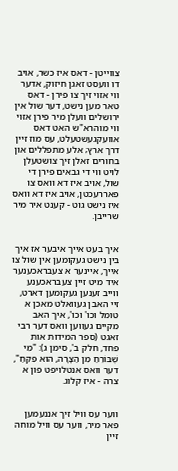צווייטן - דאס איז כשר, אויב דו וועסט זאגן חיזוק, אדער ווי אזוי זיך צו פירן - דאס טאר מען נישט, דער שול אין ירושלים וועלן מיר פירן אזוי ווי מוהרא"ש האט דאס אוועקגעשטעלט, עס מוז זיין דרך ארץ; אלע מתפללים און בחורים זאלן זיך צושטעלן לויט ווי די גבאים פירן די שול, אויב איז דא וואס צו פאררעכטן, אויב איז דא וואס איז נישט גוט - קענט איר מיר שרייבן.


איך בעט אייך איבער אז איך בין נישט געקומען אין שול צו אייך, איינער א צעבראכענער איד מיט זיין צעבראכענע ווייב זענען געקומען דארט, זיי האבן געוואלט מאכן א טומל וכו' וכו', איך האב מקיים געווען וואס דער רבי זאגט (ספר המידות אות פחד, חלק ב', סימן ג): "מִי שֶׁבּוֹרֵחַ מִן הַצָּרָה, הוּא פִּקֵּחַ", דער וואס אנטלויפט פון א צרה - איז קלוג.


ווער עס וויל זיך אננעמען פאר מיר, ווער עס וויל מוחה זיין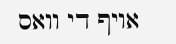אויף די וואס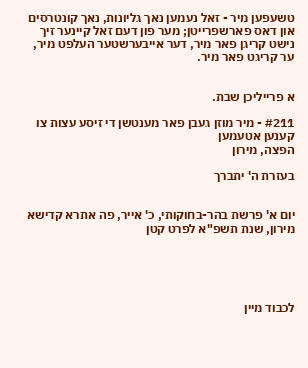טשעפען מיר - זאל נעמען נאך גליונות, נאך קונטרסים און דאס פארשפרייטן; מער פון דעם זאל קיינער זיך נישט קריגן פאר מיר, דער אייבערשטער העלפט מיר, ער קריגט פאר מיר.


א פרייליכן שבת.

#211 - מיר מוזן געבן פאר מענטשן די זיסע עצות צו קענען אטעמען
הפצה, מירון

בעזרת ה' יתברך


יום א' פרשת בהר-בחוקותי, כ' אייר, פה אתרא קדישא מירון, שנת תשפ"א לפרט קטן





לכבוד מיין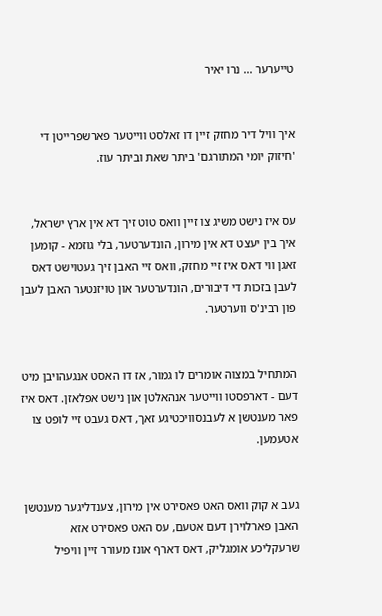טייערער ... נרו יאיר


איך וויל דיר מחזק זיין דו זאלסט ווייטער פארשפרייטן די 'חיזוק יומי המתורגם' ביתר שאת וביתר עוז.


עס איז נישט משיג צו זיין וואס טוט זיך דא אין ארץ ישראל, איך בין יעצט דא אין מירון, הונדערטער, בלי גוזמא - קומען זאגן ווי דאס איז זיי מחזק, וואס זיי האבן זיך געטוישט דאס לעבן בזכות די דיבורים, הונדערטער און טויזנטער האבן לעבן פון רבינ'ס ווערטער.


המתחיל במצוה אומרים לו גמור, אז דו האסט אנגעהויבן מיט דעם - דארפסטו ווייטער אנהאלטן און נישט אפלאזן. דאס איז פאר מענטשן א לעבנסוויכטיגע זאך, דאס געבט זיי לופט צו אטעמען.


געב א קוק וואס האט פאסירט אין מירון, צענדליגער מענטשן האבן פארלוירן דעם אטעם, עס האט פאסירט אזא שרעקליכע אומגליק, דאס דארף אונז מעורר זיין וויפיל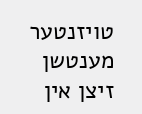טויזנטער מענטשן זיצן אין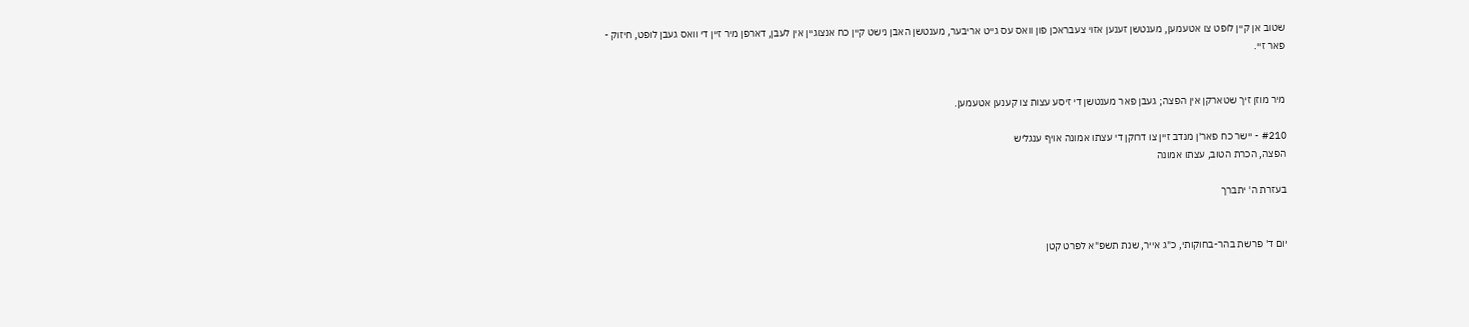שטוב אן קיין לופט צו אטעמען, מענטשן זענען אזוי צעבראכן פון וואס עס גייט אריבער, מענטשן האבן נישט קיין כח אנצוגיין אין לעבן, דארפן מיר זיין די וואס געבן לופט, חיזוק - פאר זיי.


מיר מוזן זיך שטארקן אין הפצה; געבן פאר מענטשן די זיסע עצות צו קענען אטעמען.

#210 - יישר כח פאר'ן מנדב זיין צו דרוקן די עצתו אמונה אויף ענגליש
הפצה, הכרת הטוב, עצתו אמונה

בעזרת ה' יתברך


יום ד' פרשת בהר-בחוקותי, כ"ג אייר, שנת תשפ"א לפרט קטן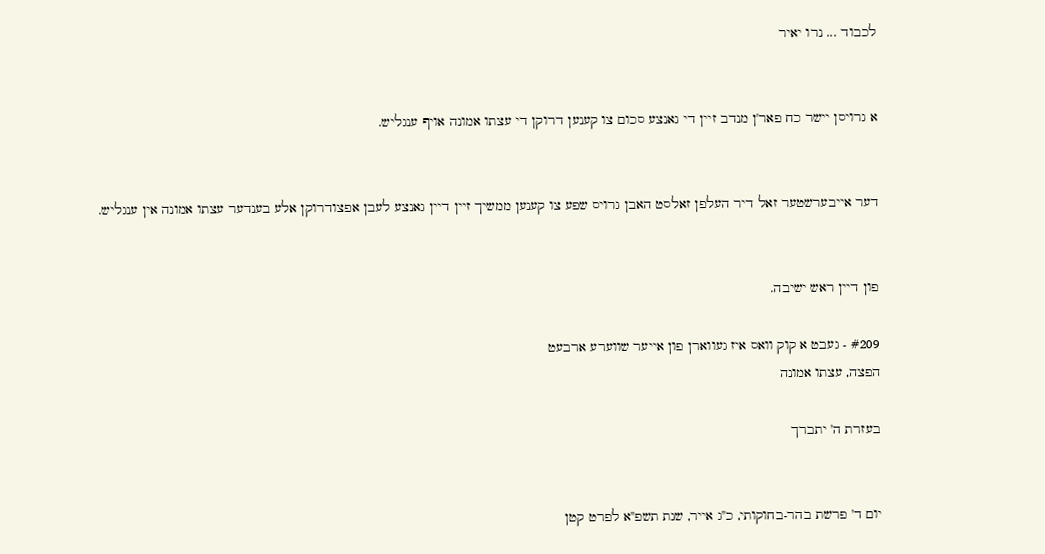לכבוד ... נרו יאיר


א גרויסן יישר כח פאר'ן מנדב זיין די גאנצע סכום צו קענען דרוקן די עצתו אמונה אויף ענגליש.


דער אייבערשטער זאל דיר העלפן זאלסט האבן גרויס שפע צו קענען ממשיך זיין דיין גאנצע לעבן אפצודרוקן אלע בענדער עצתו אמונה אין ענגליש.


פון דיין ראש ישיבה.

#209 - געבט א קוק וואס איז געווארן פון אייער שווערע ארבעט
הפצה, עצתו אמונה

בעזרת ה' יתברך


יום ד' פרשת בהר-בחוקותי, כ"ג אייר, שנת תשפ"א לפרט קטן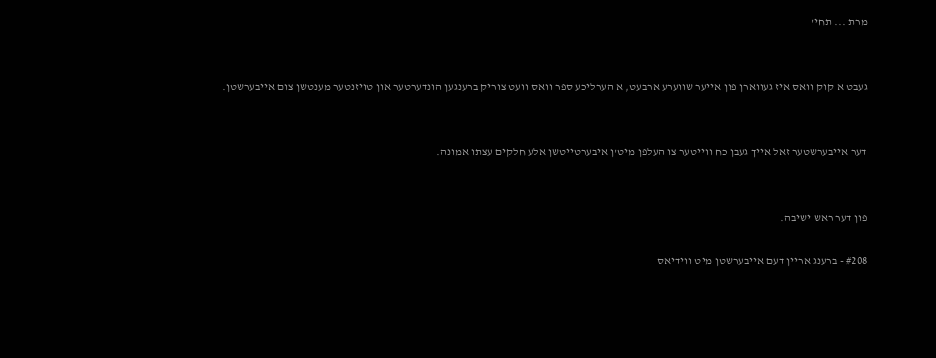מרת ... תחי'


געבט א קוק וואס איז געווארן פון אייער שווערע ארבעט, א הערליכע ספר וואס וועט צוריק ברענגען הונדערטער און טויזנטער מענטשן צום אייבערשטן.


דער אייבערשטער זאל אייך געבן כח ווייטער צו העלפן מיט'ן איבערטייטשן אלע חלקים עצתו אמונה.


פון דער ראש ישיבה.

#208 - ברענג אריין דעם אייבערשטן מיט ווידיאס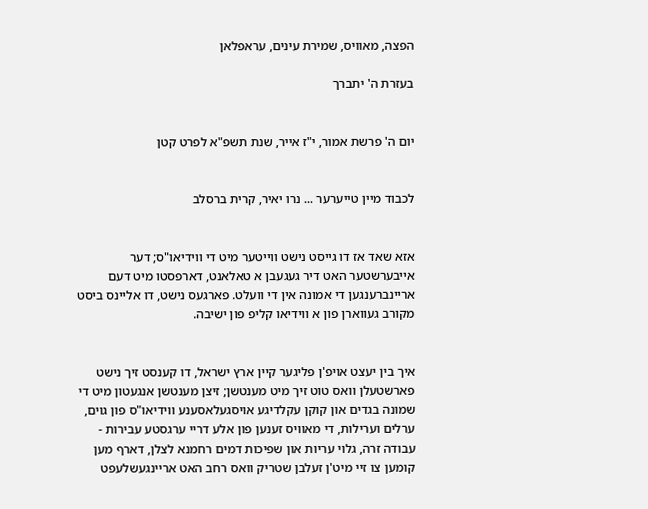הפצה, מאוויס, שמירת עינים, עראפלאן

בעזרת ה' יתברך


יום ה' פרשת אמור, י"ז אייר, שנת תשפ"א לפרט קטן


לכבוד מיין טייערער ... נרו יאיר, קרית ברסלב


אזא שאד אז דו גייסט נישט ווייטער מיט די ווידיאו"ס; דער אייבערשטער האט דיר געגעבן א טאלאנט, דארפסטו מיט דעם אריינברענגען די אמונה אין די וועלט. פארגעס נישט, דו אליינס ביסט מקורב געווארן פון א ווידיאו קליפ פון ישיבה.


איך בין יעצט אויפ'ן פליגער קיין ארץ ישראל, דו קענסט זיך נישט פארשטעלן וואס טוט זיך מיט מענטשן; זיצן מענטשן אנגעטון מיט די שמונה בגדים און קוקן עקלדיגע אויסגעלאסענע ווידיאו"ס פון גוים, ערלים וערילות, די מאוויס זענען פון אלע דריי ערגסטע עבירות - עבודה זרה, גלוי עריות און שפיכות דמים רחמנא לצלן, דארף מען קומען צו זיי מיט'ן זעלבן שטריק וואס רחב האט אריינגעשלעפט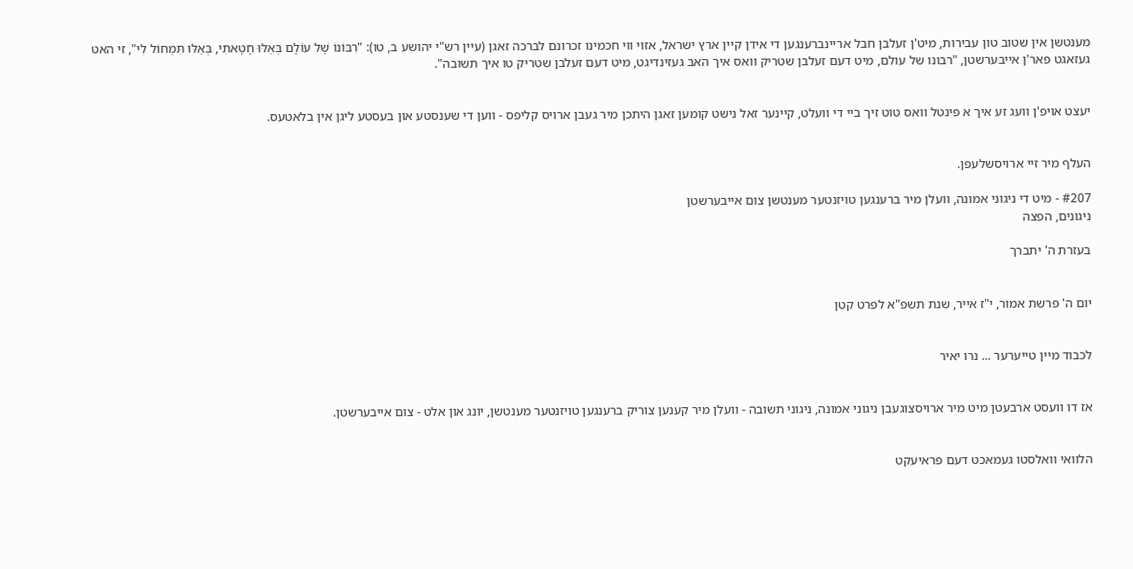מענטשן אין שטוב טון עבירות, מיט'ן זעלבן חבל אריינברענגען די אידן קיין ארץ ישראל, אזוי ווי חכמינו זכרונם לברכה זאגן (עיין רש"י יהושע ב, טו): "רִבּוֹנוֹ שֶׁל עוֹלָם בְּאֵלּוּ חָטָאתִי, בְּאֵלּוּ תִּמְחוֹל לִי", זי האט געזאגט פאר'ן אייבערשטן, "רבונו של עולם, מיט דעם זעלבן שטריק וואס איך האב געזינדיגט, מיט דעם זעלבן שטריק טו איך תשובה".


יעצט אויפ'ן וועג זע איך א פינטל וואס טוט זיך ביי די וועלט, קיינער זאל נישט קומען זאגן היתכן מיר געבן ארויס קליפס - ווען די שענסטע און בעסטע ליגן אין בלאטעס.


העלף מיר זיי ארויסשלעפן.

#207 - מיט די ניגוני אמונה, וועלן מיר ברענגען טויזנטער מענטשן צום אייבערשטן
ניגונים, הפצה

בעזרת ה' יתברך


יום ה' פרשת אמור, י"ז אייר, שנת תשפ"א לפרט קטן


לכבוד מיין טייערער ... נרו יאיר


אז דו וועסט ארבעטן מיט מיר ארויסצוגעבן ניגוני אמונה, ניגוני תשובה - וועלן מיר קענען צוריק ברענגען טויזנטער מענטשן, יונג און אלט - צום אייבערשטן.


הלוואי וואלסטו געמאכט דעם פראיעקט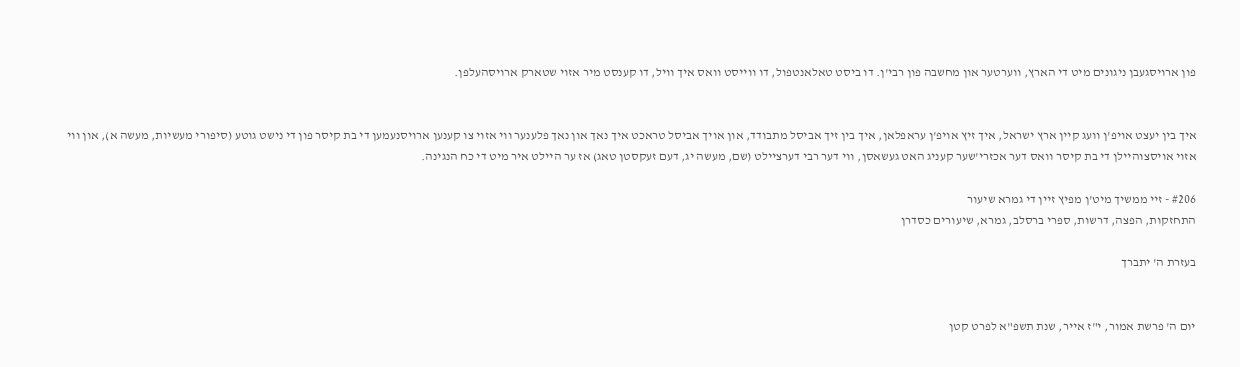פון ארויסגעבן ניגונים מיט די הארץ, ווערטער און מחשבה פון רבי'ן. דו ביסט טאלאנטפול, דו ווייסט וואס איך וויל, דו קענסט מיר אזוי שטארק ארויסהעלפן.


איך בין יעצט אויפ'ן וועג קיין ארץ ישראל, איך זיץ אויפ'ן עראפלאן, איך בין זיך אביסל מתבודד, און אויך אביסל טראכט איך נאך און נאך פלענער ווי אזוי צו קענען ארויסנעמען די בת קיסר פון די נישט גוטע (סיפורי מעשיות, מעשה א), און ווי אזוי אויסצוהיילן די בת קיסר וואס דער אכזרי'שער קעניג האט געשאסן, ווי דער רבי דערציילט (שם, מעשה יג, דעם זעקסטן טאג) אז ער היילט איר מיט די כח הנגינה.

#206 - זיי ממשיך מיט'ן מפיץ זיין די גמרא שיעור
התחזקות, הפצה, דרשות, ספרי ברסלב, גמרא, שיעורים כסדרן

בעזרת ה' יתברך


יום ה' פרשת אמור, י"ז אייר, שנת תשפ"א לפרט קטן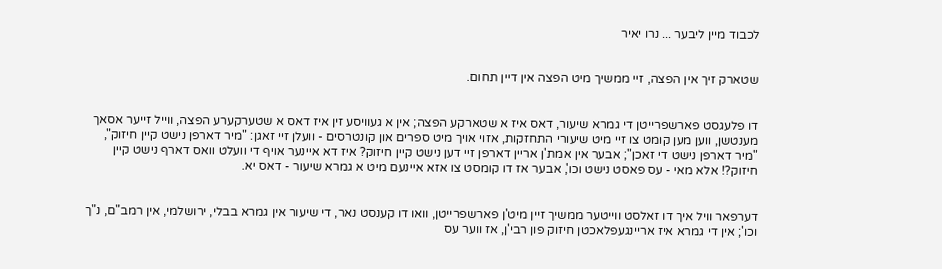לכבוד מיין ליבער ... נרו יאיר


שטארק זיך אין הפצה, זיי ממשיך מיט הפצה אין דיין תחום.


דו פלעגסט פארשפרייטן די גמרא שיעור, דאס איז א שטארקע הפצה; אין א געוויסע זין איז דאס א שטערקערע הפצה, ווייל זייער אסאך מענטשן, ווען מען קומט צו זיי מיט שיעורי התחזקות, אזוי אויך מיט ספרים און קונטרסים - וועלן זיי זאגן: "מיר דארפן נישט קיין חיזוק", "מיר דארפן נישט די זאכן"; אבער אין אמת'ן אריין דארפן זיי דען נישט קיין חיזוק? איז דא איינער אויף די וועלט וואס דארף נישט קיין חיזוק?! אלא מאי - עס פאסט נישט וכו', אבער אז דו קומסט צו אזא איינעם מיט א גמרא שיעור - דאס יא.


דערפאר וויל איך דו זאלסט ווייטער ממשיך זיין מיט'ן פארשפרייטן, וואו דו קענסט נאר, די שיעור אין גמרא בבלי, ירושלמי, אין רמב"ם, נ"ך וכו'; אין די גמרא איז אריינגעפלאכטן חיזוק פון רבי'ן, אז ווער עס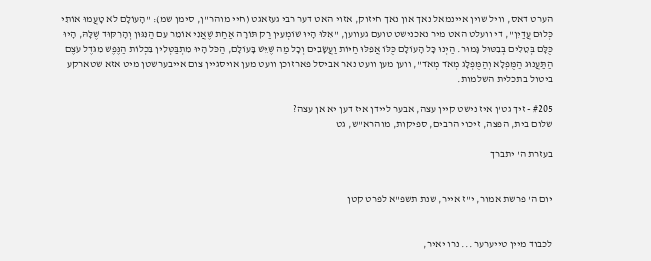הערט דאס, וויל שוין איינמאל נאך און נאך חיזוק, אזוי האט דער רבי געזאגט (חיי מוהר"ן, סימן שמ): "הָעוֹלָם לֹא טָעֲמוּ אוֹתִי כְּלוּם עֲדַיִן", די וועלט האט מיר נאכנישט טועם געווען, "אִלּוּ הָיוּ שׁוֹמְעִין רַק תּוֹרָה אַחַת שֶׁאֲנִי אוֹמֵר עִם הַנִּגּוּן וְהָרִקּוּד שֶׁלָּהּ, הָיוּ כֻּלָּם בְּטֵלִים בְּבִטּוּל גָּמוּר. הַיְנוּ כָּל הָעוֹלָם כֻּלּוֹ אֲפִלּוּ חַיּוֹת וַעֲשָׂבִים וְכָל מַה שֶּׁיֵּשׁ בָּעוֹלָם, הַכֹּל הָיוּ מִתְבַּטְּלִין בִּכְלוֹת הַנֶּפֶשׁ מִגֹּדֶל עֹצֶם הַתַּעֲנוּג הַמֻּפְלָא וְהַמֻּפְלָג מְאֹד מְאֹד", ווען מען וועט נאר אביסל פארזוכן וועט מען אויסגיין צום אייבערשטן מיט אזא שטארקע ביטול בתכלית השלמות.

#205 - זיך גט'ן איז נישט קיין עצה, אבער ליידן איז דען יא אן עצה?
שלום בית, הפצה, זיכוי הרבים, ספיקות, מוהרא"ש, גט

בעזרת ה' יתברך


יום ה' פרשת אמור, י"ז אייר, שנת תשפ"א לפרט קטן


לכבוד מיין טייערער ... נרו יאיר,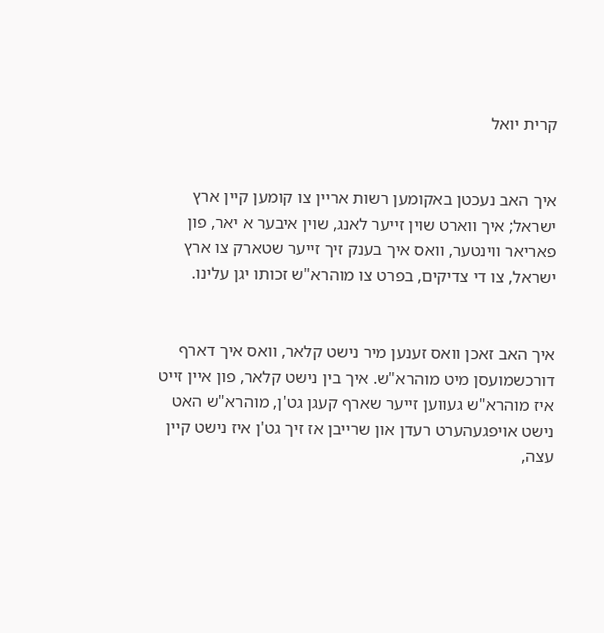קרית יואל


איך האב נעכטן באקומען רשות אריין צו קומען קיין ארץ ישראל; איך ווארט שוין זייער לאנג, שוין איבער א יאר, פון פאריאר ווינטער, וואס איך בענק זיך זייער שטארק צו ארץ ישראל, צו די צדיקים, בפרט צו מוהרא"ש זכותו יגן עלינו.


איך האב זאכן וואס זענען מיר נישט קלאר, וואס איך דארף דורכשמועסן מיט מוהרא"ש. איך בין נישט קלאר, פון איין זייט איז מוהרא"ש געווען זייער שארף קעגן גט'ן, מוהרא"ש האט נישט אויפגעהערט רעדן און שרייבן אז זיך גט'ן איז נישט קיין עצה,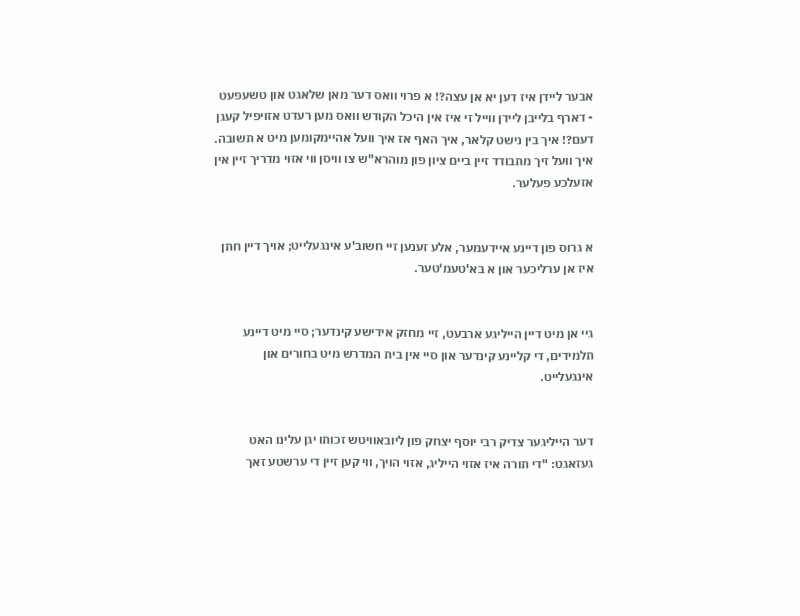אבער ליידן איז דען יא אן עצה?! א פרוי וואס דער מאן שלאגט און טשעפעט - דארף בלייבן ליידן ווייל זי איז אין היכל הקודש וואס מען רעדט אזויפיל קעגן דעם?! איך בין נישט קלאר, איך האף אז איך וועל אהיימקומען מיט א תשובה. איך וועל זיך מתבודד זיין ביים ציון פון מוהרא"ש צו וויסן ווי אזוי מדריך זיין אין אזעלכע פעלער.


א גרוס פון דיינע איידעמער, אלע זענען זיי חשוב'ע אינגעלייט; אויך דיין חתן איז אן ערליכער און א בא'טעמ'טער.


גיי אן מיט דיין הייליגע ארבעט, זיי מחזק אידישע קינדער; סיי מיט דיינע תלמידים, די קליינע קינדער און סיי אין בית המדרש מיט בחורים און אינגעלייט.


דער הייליגער צדיק רבי יוסף יצחק פון ליובאוויטש זכותו יגן עלינו האט געזאגט: "די תורה איז אזוי הייליג, אזוי הויך, ווי קען זיין די ערשטע זאך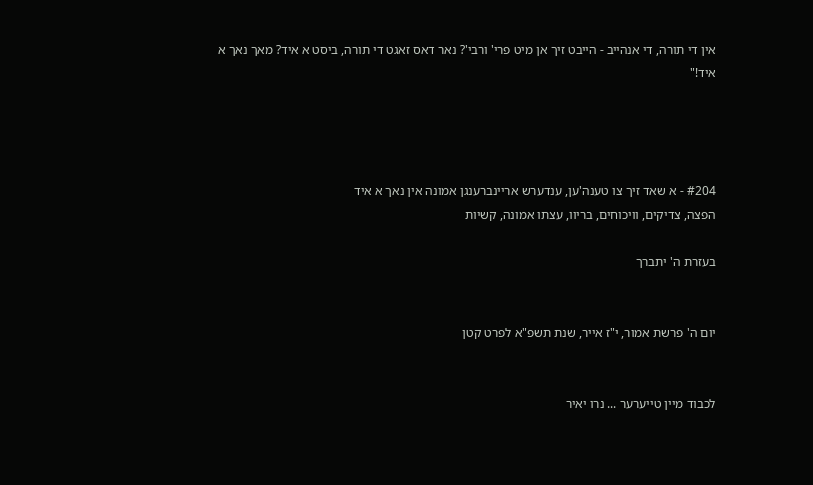אין די תורה, די אנהייב - הייבט זיך אן מיט פרי' ורבי'? נאר דאס זאגט די תורה, ביסט א איד? מאך נאך א איד!"




#204 - א שאד זיך צו טענה'ען, ענדערש אריינברענגן אמונה אין נאך א איד
הפצה, צדיקים, וויכוחים, בריוו, עצתו אמונה, קשיות

בעזרת ה' יתברך


יום ה' פרשת אמור, י"ז אייר, שנת תשפ"א לפרט קטן


לכבוד מיין טייערער ... נרו יאיר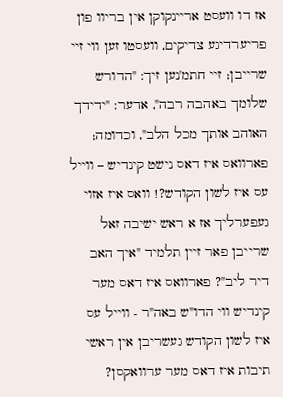אז דו וועסט אריינקוקן אין בריוו פון פריערדיגע צדיקים, וועסטו זען ווי זיי שרייבן; זיי חתמ'נען זיך: "הדורש שלומך באהבה רבה", אדער: "ידידך האוהב אותך מכל הלב", וכדומה; פארוואס איז דאס נישט קינדיש – ווייל עס איז לשון הקודש?! וואס איז אזוי געפערליך אז א ראש ישיבה זאל שרייבן פאר זיין תלמיד "איך האב דיר ליב"? פארוואס איז דאס מער קינדיש ווי הדו"ש באה"ר - ווייל עס איז לשון הקודש געשריבן אין ראשי תיבות איז דאס מער ערוואקסן?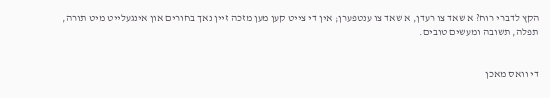הקץ לדברי רוח? א שאד צו רעדן, א שאד צו ענטפערן; אין די צייט קען מען מזכה זיין נאך בחורים און אינגעלייט מיט תורה, תפלה, תשובה ומעשים טובים.


די וואס מאכן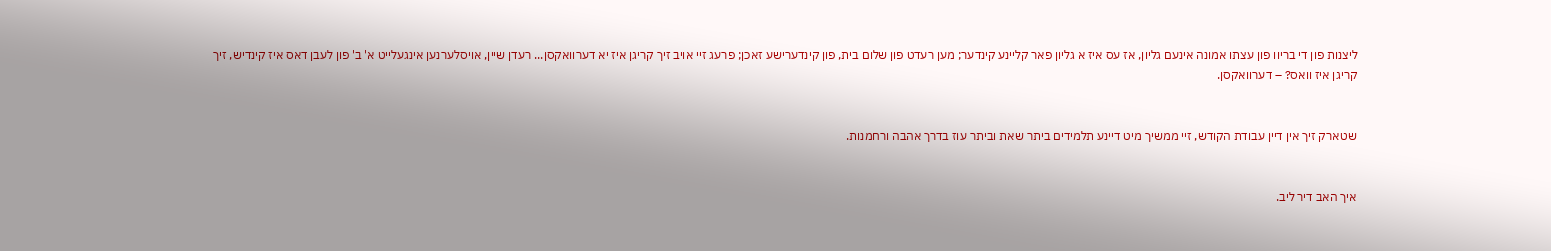ליצנות פון די בריוו פון עצתו אמונה אינעם גליון, אז עס איז א גליון פאר קליינע קינדער; מען רעדט פון שלום בית, פון קינדערישע זאכן; פרעג זיי אויב זיך קריגן איז יא דערוואקסן... רעדן שיין, אויסלערנען אינגעלייט א' ב' פון לעבן דאס איז קינדיש, זיך קריגן איז וואס? – דערוואקסן.


שטארק זיך אין דיין עבודת הקודש, זיי ממשיך מיט דיינע תלמידים ביתר שאת וביתר עוז בדרך אהבה ורחמנות.


איך האב דיר ליב.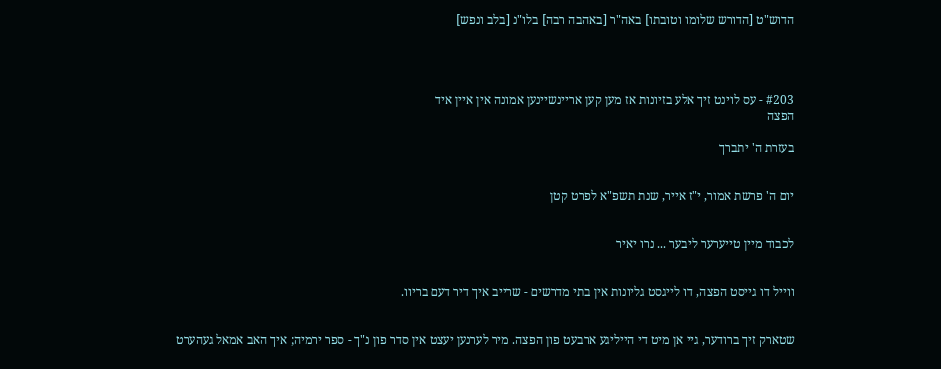הדוש"ט [הדורש שלומו וטובתו] באה"ר [באהבה רבה] בלו"נ [בלב ונפש]




#203 - עס לוינט זיך אלע בזיונות אז מען קען אריינשיינען אמונה אין איין איד
הפצה

בעזרת ה' יתברך


יום ה' פרשת אמור, י"ז אייר, שנת תשפ"א לפרט קטן


לכבוד מיין טייערער ליבער ... נרו יאיר


ווייל דו גייסט הפצה, דו לייגסט גליונות אין בתי מדרשים - שרייב איך דיר דעם בריוו.


שטארק זיך ברודער, גיי אן מיט די הייליגע ארבעט פון הפצה. מיר לערנען יעצט אין סדר פון נ"ך - ספר ירמיה; איך האב אמאל געהערט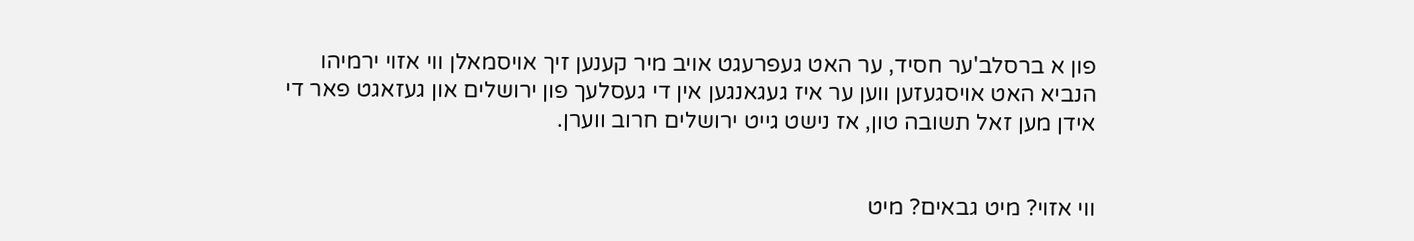פון א ברסלב'ער חסיד, ער האט געפרעגט אויב מיר קענען זיך אויסמאלן ווי אזוי ירמיהו הנביא האט אויסגעזען ווען ער איז געגאנגען אין די געסלעך פון ירושלים און געזאגט פאר די אידן מען זאל תשובה טון, אז נישט גייט ירושלים חרוב ווערן.


ווי אזוי? מיט גבאים? מיט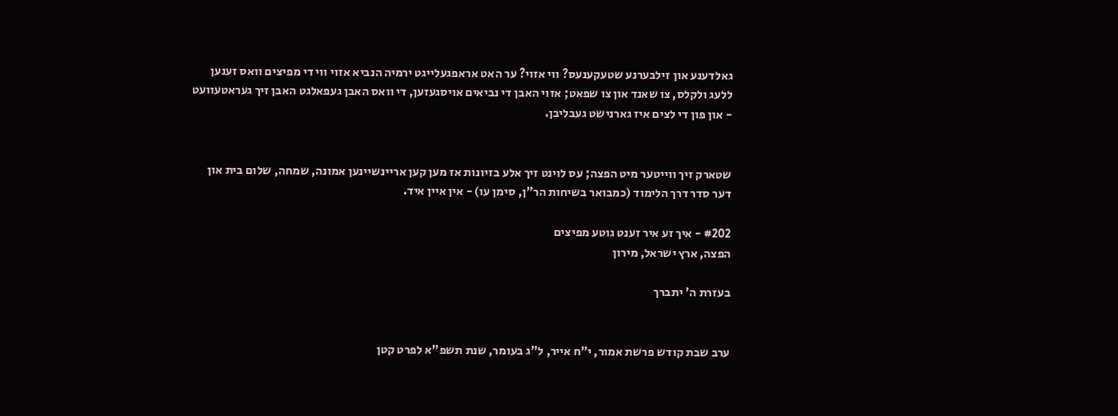גאלדענע און זילבערנע שטעקענעס? ווי אזוי? ער האט אראפגעלייגט ירמיה הנביא אזוי ווי די מפיצים וואס זענען ללעג ולקלס, צו שאנד און צו שפאט; אזוי האבן די נביאים אויסגעזען, די וואס האבן געפאלגט האבן זיך געראטעוועט - און פון די לצים איז גארנישט געבליבן.


שטארק זיך ווייטער מיט הפצה; עס לוינט זיך אלע בזיונות אז מען קען אריינשיינען אמונה, שמחה, שלום בית און דער סדר דרך הלימוד (כמבואר בשיחות הר"ן, סימן עו) - אין איין איד.

#202 - איך זע איר זענט גוטע מפיצים
הפצה, ארץ ישראל, מירון

בעזרת ה' יתברך


ערב שבת קודש פרשת אמור, י"ח אייר, ל"ג בעומר, שנת תשפ"א לפרט קטן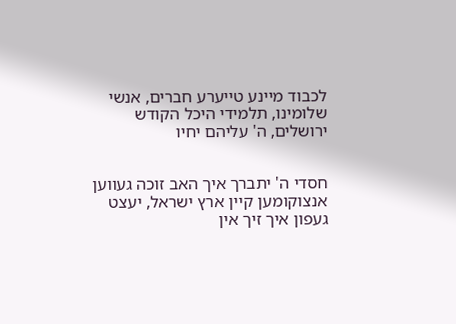לכבוד מיינע טייערע חברים, אנשי שלומינו, תלמידי היכל הקודש ירושלים, ה' עליהם יחיו


חסדי ה' יתברך איך האב זוכה געווען אנצוקומען קיין ארץ ישראל, יעצט געפון איך זיך אין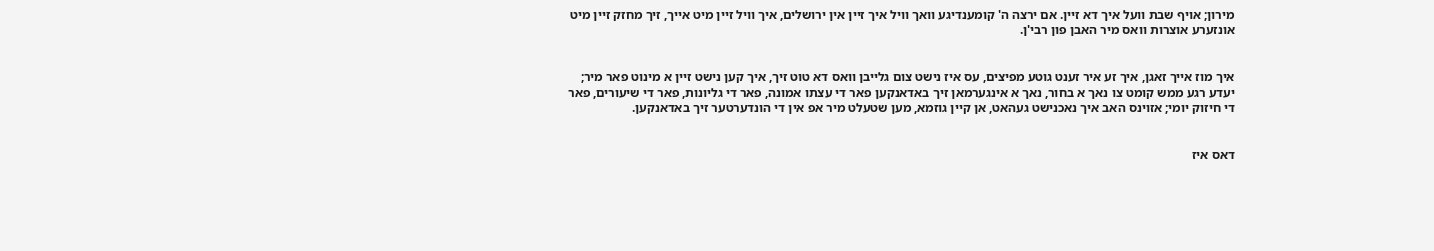מירון; אויף שבת וועל איך דא זיין. אם ירצה ה' קומענדיגע וואך וויל איך זיין אין ירושלים, איך וויל זיין מיט אייך, זיך מחזק זיין מיט אונזערע אוצרות וואס מיר האבן פון רבי'ן.


איך מוז אייך זאגן, איך זע איר זענט גוטע מפיצים, עס איז נישט צום גלייבן וואס דא טוט זיך, איך קען נישט זיין א מינוט פאר מיר; יעדע רגע ממש קומט צו נאך א בחור, נאך א אינגערמאן זיך באדאנקען פאר די עצתו אמונה, פאר די גליונות, פאר די שיעורים, פאר די חיזוק יומי; אזוינס האב איך נאכנישט געהאט, אן קיין גוזמא, מען שטעלט מיר אפ אין די הונדערטער זיך באדאנקען.


דאס איז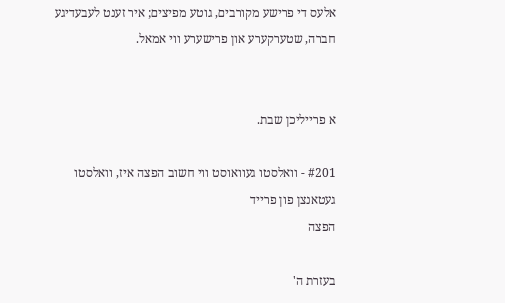אלעס די פרישע מקורבים, גוטע מפיצים; איר זענט לעבעדיגע חברה, שטערקערע און פרישערע ווי אמאל.


א פרייליכן שבת.

#201 - וואלסטו געוואוסט ווי חשוב הפצה איז, וואלסטו געטאנצן פון פרייד
הפצה

בעזרת ה'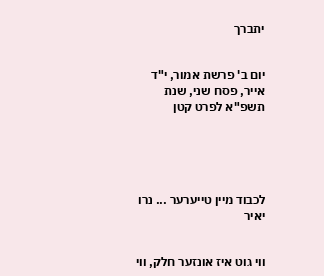יתברך


יום ב' פרשת אמור, י"ד אייר, פסח שני, שנת תשפ"א לפרט קטן





לכבוד מיין טייערער ... נרו יאיר


ווי גוט איז אונזער חלק, ווי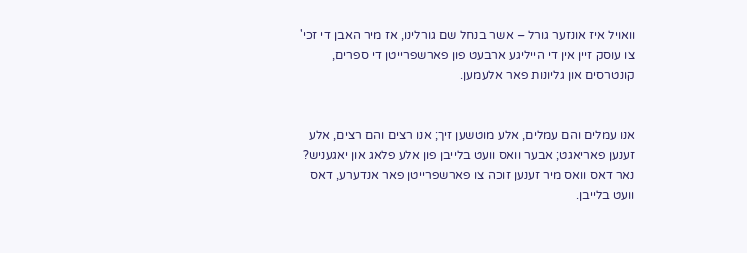וואויל איז אונזער גורל – אשר בנחל שם גורלינו, אז מיר האבן די זכי' צו עוסק זיין אין די הייליגע ארבעט פון פארשפרייטן די ספרים, קונטרסים און גליונות פאר אלעמען.


אנו עמלים והם עמלים, אלע מוטשען זיך; אנו רצים והם רצים, אלע זענען פאריאגט; אבער וואס וועט בלייבן פון אלע פלאג און יאגעניש? נאר דאס וואס מיר זענען זוכה צו פארשפרייטן פאר אנדערע, דאס וועט בלייבן.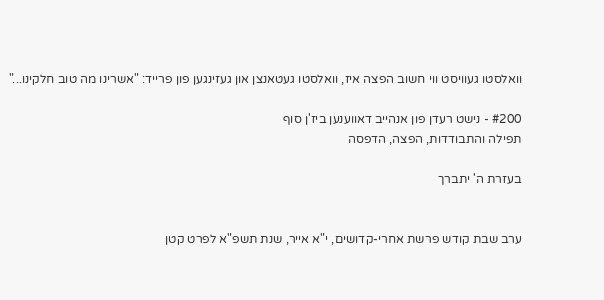וואלסטו געוויסט ווי חשוב הפצה איז, וואלסטו געטאנצן און געזינגען פון פרייד: "אשרינו מה טוב חלקינו..."

#200 - נישט רעדן פון אנהייב דאווענען ביז'ן סוף
תפילה והתבודדות, הפצה, הדפסה

בעזרת ה' יתברך


ערב שבת קודש פרשת אחרי-קדושים, י"א אייר, שנת תשפ"א לפרט קטן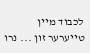לכבוד מיין טייערער זון ... נרו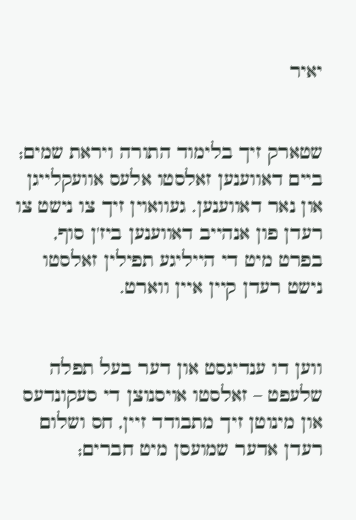יאיר


שטארק זיך בלימוד התורה ויראת שמים; ביים דאווענען זאלסטו אלעס אוועקלייגן און נאר דאווענען. געוואוין זיך צו נישט צו רעדן פון אנהייב דאווענען ביז'ן סוף, בפרט מיט די הייליגע תפילין זאלסטו נישט רעדן קיין איין ווארט.


ווען דו ענדיגסט און דער בעל תפלה שלעפט – זאלסטו אויסנוצן די סעקונדעס און מינוטן זיך מתבודד זיין, חס ושלום רעדן אדער שמועסן מיט חברים;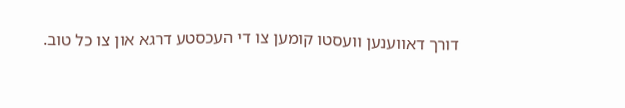דורך דאווענען וועסטו קומען צו די העכסטע דרגא און צו כל טוב.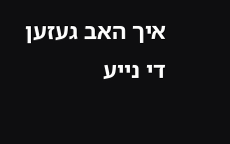איך האב געזען די נייע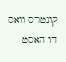קונטרס וואס דו האסט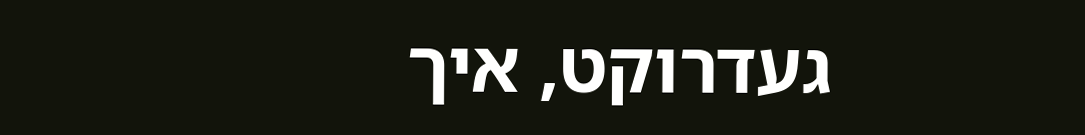געדרוקט, איך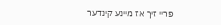פריי זיך אז מיינע קינדער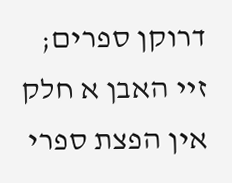דרוקן ספרים; זיי האבן א חלק אין הפצת ספרי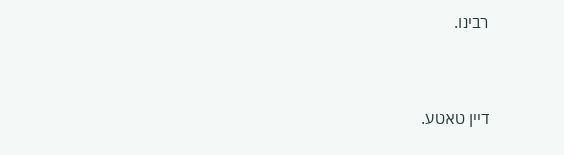רבינו.


דיין טאטע.